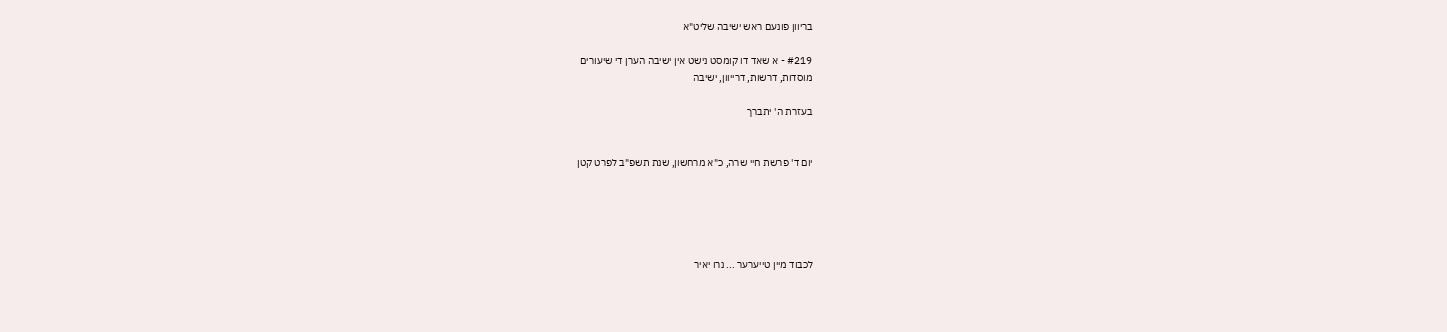בריוון פונעם ראש ישיבה שליט"א

#219 - א שאד דו קומסט נישט אין ישיבה הערן די שיעורים
מוסדות, דרשות, דרייוון, ישיבה

בעזרת ה' יתברך


יום ד' פרשת חיי שרה, כ"א מרחשון, שנת תשפ"ב לפרט קטן





לכבוד מיין טייערער ... נרו יאיר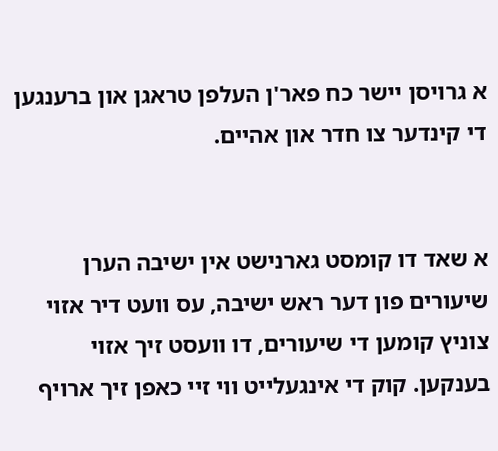א גרויסן יישר כח פאר'ן העלפן טראגן און ברענגען די קינדער צו חדר און אהיים.


א שאד דו קומסט גארנישט אין ישיבה הערן שיעורים פון דער ראש ישיבה, עס וועט דיר אזוי צוניץ קומען די שיעורים, דו וועסט זיך אזוי בענקען. קוק די אינגעלייט ווי זיי כאפן זיך ארויף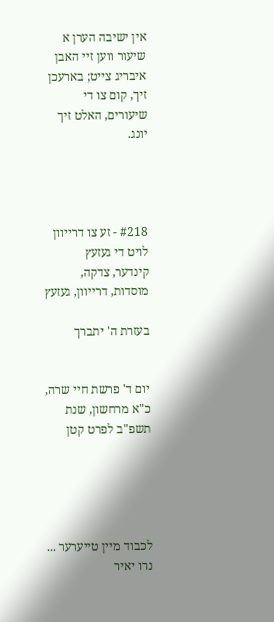אין ישיבה הערן א שיעור ווען זיי האבן איבריג צייט; בארעכן זיך, קום צו די שיעורים, האלט זיך יונג.




#218 - זע צו דרייוון לויט די געזעץ
קינדער, צדקה, מוסדות, דרייוון, געזעץ

בעזרת ה' יתברך


יום ד' פרשת חיי שרה, כ"א מרחשון, שנת תשפ"ב לפרט קטן





לכבוד מיין טייערער ... נרו יאיר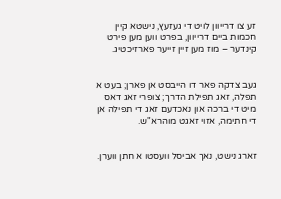זע צו דרייוון לויט די געזעץ, נישטא קיין חכמות ביים דרייוון, בפרט ווען מען פירט קינדער – מוז מען זיין זייער פארזיכטיג.


געב צדקה פאר דו הייבסט אן פארן; בעט א תפלה, זאג תפילת הדרך; צופרי זאג דאס מיט די ברכה און נאכדעם זאג די תפילה אן די חתימה, אזוי זאגט מוהרא"ש.


זארג נישט, נאך אביסל וועסטו א חתן ווערן.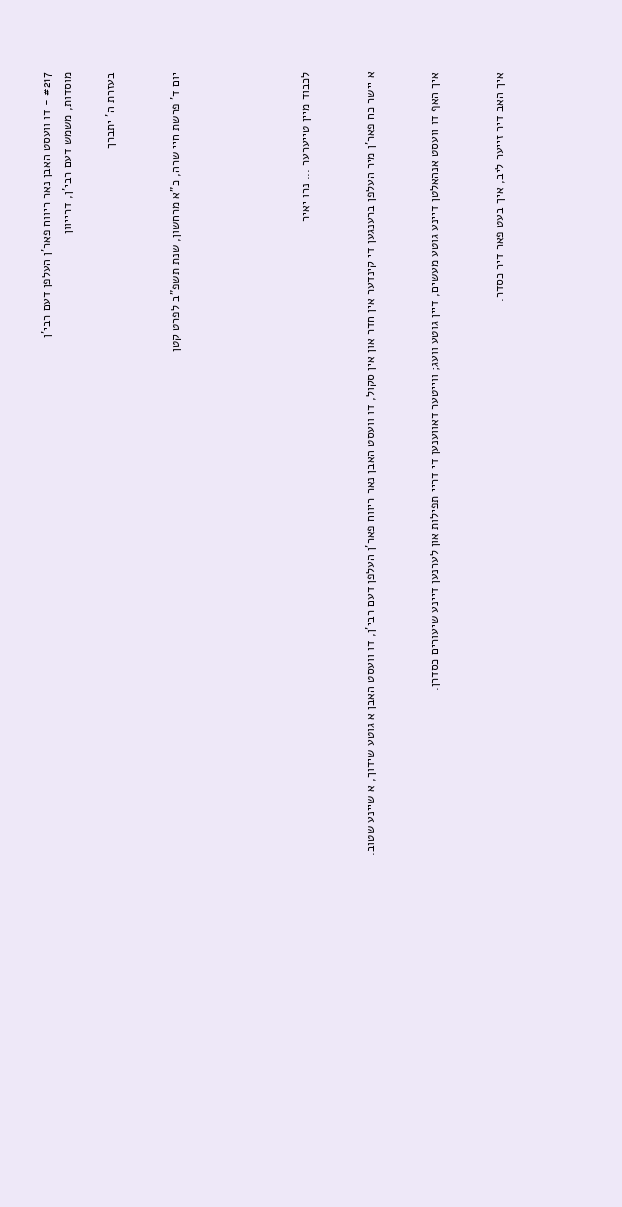#217 - דו וועסט האבן נאר ריווח פאר'ן העלפן דעם רבי'ן
מוסדות, משמש דעם רבי'ן, דרייוון

בעזרת ה' יתברך


יום ד' פרשת חיי שרה, כ"א מרחשון, שנת תשפ"ב לפרט קטן





לכבוד מיין טייערער ... נרו יאיר


א יישר כח פאר'ן מיר העלפן ברענגען די קינדער אין חדר און אין סקול, דו וועסט האבן נאר ריווח פאר'ן העלפן דעם רבי'ן, דו וועסט האבן א גוטע שידוך, א שיינע שטוב.


איך האף דו וועסט אנהאלטן דיינע גוטע מעשים, דיין גוטע וועג; ווייטער דאווענען די דריי תפילות און לערנען דיינע שיעורים כסדרן.


איך האב דיר זייער ליב, איך בעט פאר דיר כסדר.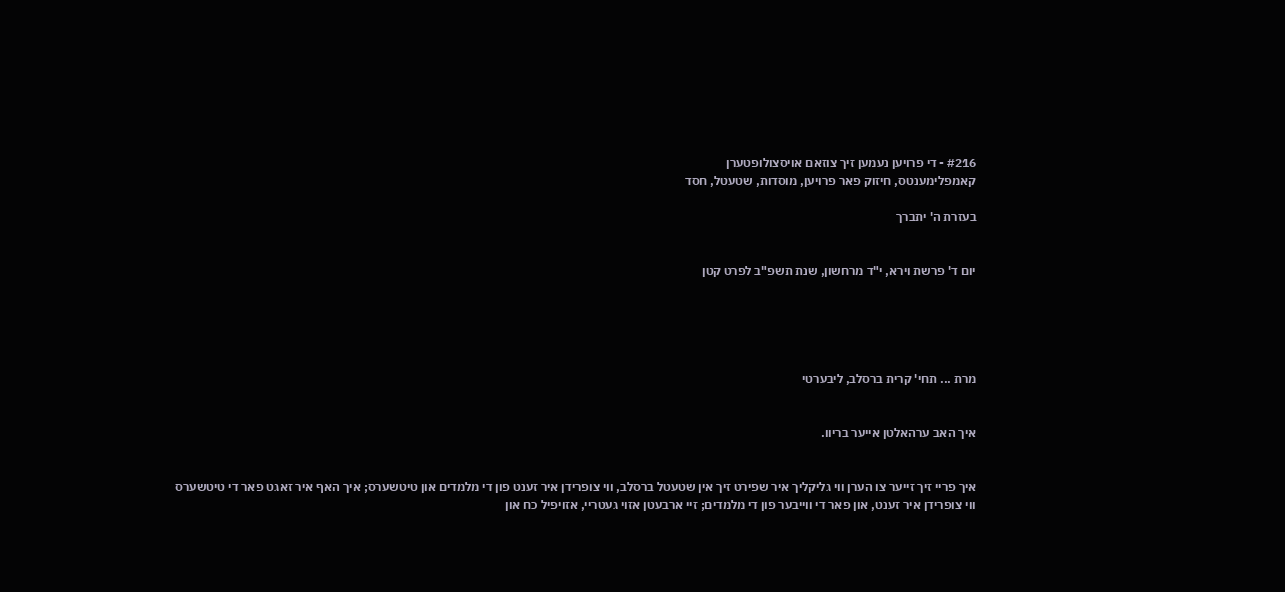#216 - די פרויען נעמען זיך צוזאם אויסצולופטערן
קאמפלימענטס, חיזוק פאר פרויען, מוסדות, שטעטל, חסד

בעזרת ה' יתברך


יום ד' פרשת וירא, י"ד מרחשון, שנת תשפ"ב לפרט קטן





מרת ... תחי' קרית ברסלב, ליבערטי


איך האב ערהאלטן אייער בריוו.


איך פריי זיך זייער צו הערן ווי גליקליך איר שפירט זיך אין שטעטל ברסלב, ווי צופרידן איר זענט פון די מלמדים און טיטשערס; איך האף איר זאגט פאר די טיטשערס ווי צופרידן איר זענט, און פאר די ווייבער פון די מלמדים; זיי ארבעטן אזוי געטריי, אזויפיל כח און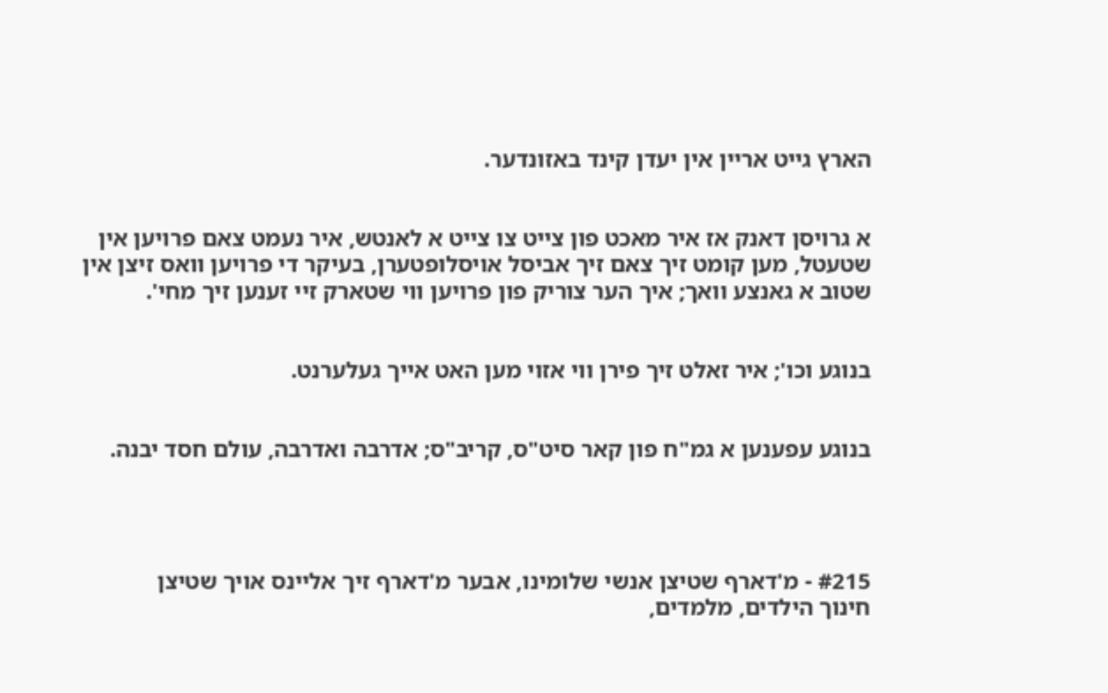הארץ גייט אריין אין יעדן קינד באזונדער.


א גרויסן דאנק אז איר מאכט פון צייט צו צייט א לאנטש, איר נעמט צאם פרויען אין שטעטל, מען קומט זיך צאם זיך אביסל אויסלופטערן, בעיקר די פרויען וואס זיצן אין שטוב א גאנצע וואך; איך הער צוריק פון פרויען ווי שטארק זיי זענען זיך מחי'.


בנוגע וכו'; איר זאלט זיך פירן ווי אזוי מען האט אייך געלערנט.


בנוגע עפענען א גמ"ח פון קאר סיט"ס, קריב"ס; אדרבה ואדרבה, עולם חסד יבנה.




#215 - מ'דארף שטיצן אנשי שלומינו, אבער מ'דארף זיך אליינס אויך שטיצן
חינוך הילדים, מלמדים,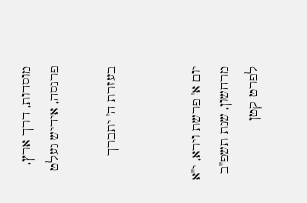מוסדות, דרך ארץ, פרנסה, אידיש געלט

בעזרת ה' יתברך


יום א' פרשת וירא, י"א מרחשון, שנת תשפ"ב לפרט קטן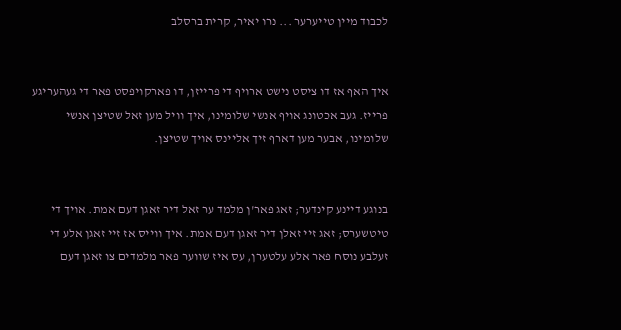לכבוד מיין טייערער ... נרו יאיר, קרית ברסלב


איך האף אז דו ציסט נישט ארויף די פרייזן, דו פארקויפסט פאר די געהעריגע פרייז. געב אכטונג אויף אנשי שלומינו, איך וויל מען זאל שטיצן אנשי שלומינו, אבער מען דארף זיך אליינס אויך שטיצן.


בנוגע דיינע קינדער; זאג פאר'ן מלמד ער זאל דיר זאגן דעם אמת. אויך די טיטשערס; זאג זיי זאלן דיר זאגן דעם אמת. איך ווייס אז זיי זאגן אלע די זעלבע נוסח פאר אלע עלטערן, עס איז שווער פאר מלמדים צו זאגן דעם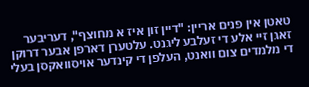טאטן אין פנים אריין: "דיין זון איז א מחוצף", דעריבער זאגן זיי אלע די זעלבע ליגנט. עלטערן דארפן אבער דרוקן די מלמדים צום וואנט, העלפן די קינדער אויסוואקסן בעלי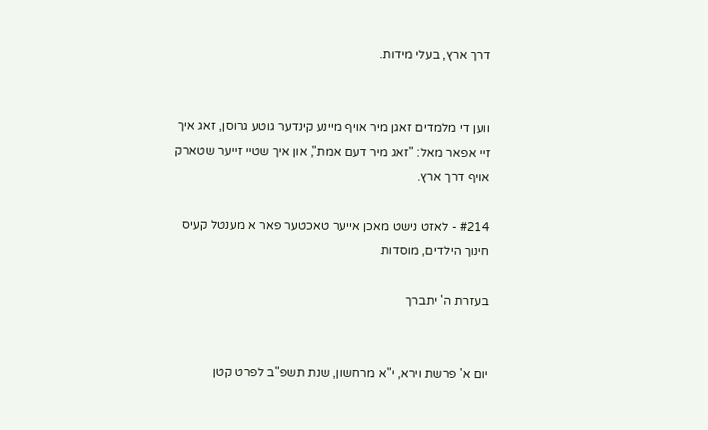דרך ארץ, בעלי מידות.


ווען די מלמדים זאגן מיר אויף מיינע קינדער גוטע גרוסן, זאג איך זיי אפאר מאל: "זאג מיר דעם אמת", און איך שטיי זייער שטארק אויף דרך ארץ.

#214 - לאזט נישט מאכן אייער טאכטער פאר א מענטל קעיס
חינוך הילדים, מוסדות

בעזרת ה' יתברך


יום א' פרשת וירא, י"א מרחשון, שנת תשפ"ב לפרט קטן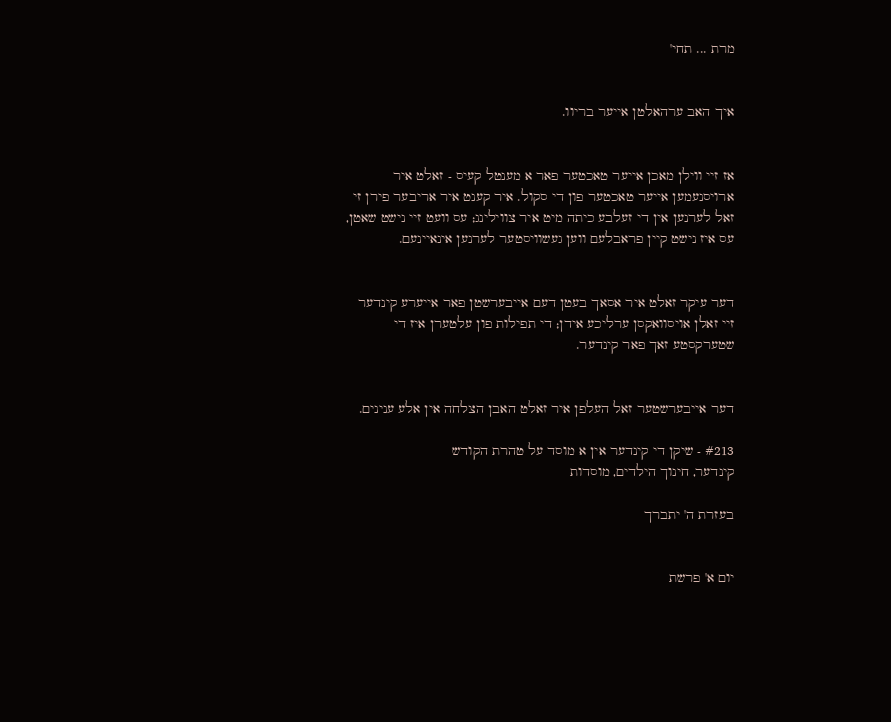מרת ... תחי'


איך האב ערהאלטן אייער בריוו.


אז זיי ווילן מאכן אייער טאכטער פאר א מענטל קעיס - זאלט איר ארויסנעמען אייער טאכטער פון די סקול. איר קענט איר אריבער פירן זי זאל לערנען אין די זעלבע כיתה מיט איר צווילינג; עס וועט זיי נישט שאטן, עס איז נישט קיין פראבלעם ווען געשוויסטער לערנען אינאיינעם.


דער עיקר זאלט איר אסאך בעטן דעם אייבערשטן פאר אייערע קינדער זיי זאלן אויסוואקסן ערליכע אידן; די תפילות פון עלטערן איז די שטערקסטע זאך פאר קינדער.


דער אייבערשטער זאל העלפן איר זאלט האבן הצלחה אין אלע ענינים.

#213 - שיקן די קינדער אין א מוסד על טהרת הקודש
קינדער, חינוך הילדים, מוסדות

בעזרת ה' יתברך


יום א' פרשת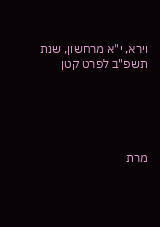וירא, י"א מרחשון, שנת תשפ"ב לפרט קטן





מרת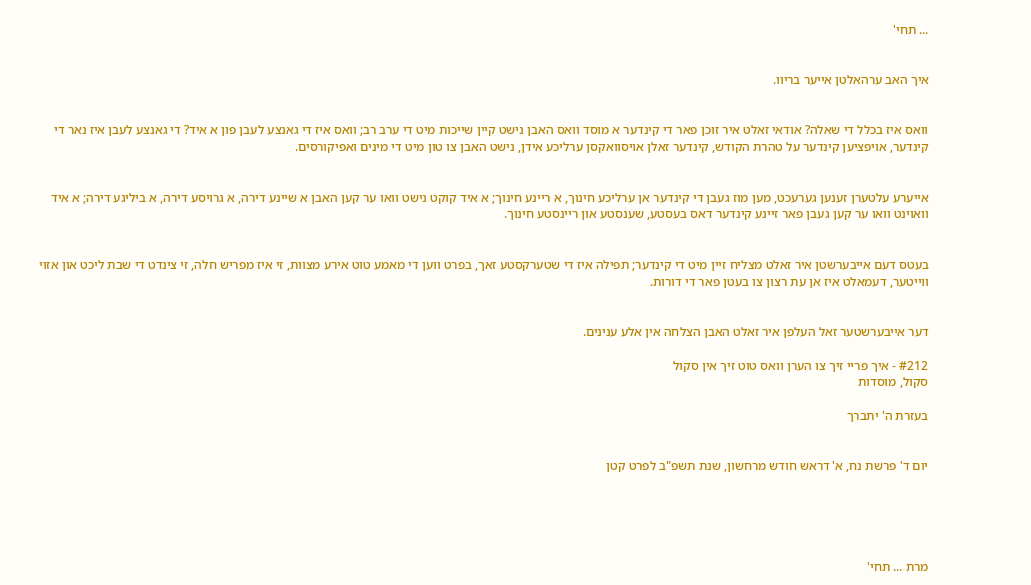... תחי'


איך האב ערהאלטן אייער בריוו.


וואס איז בכלל די שאלה? אודאי זאלט איר זוכן פאר די קינדער א מוסד וואס האבן נישט קיין שייכות מיט די ערב רב; וואס איז די גאנצע לעבן פון א איד? די גאנצע לעבן איז נאר די קינדער, אויפציען קינדער על טהרת הקודש, קינדער זאלן אויסוואקסן ערליכע אידן, נישט האבן צו טון מיט די מינים ואפיקורסים.


אייערע עלטערן זענען גערעכט, מען מוז געבן די קינדער אן ערליכע חינוך, א ריינע חינוך; א איד קוקט נישט וואו ער קען האבן א שיינע דירה, א גרויסע דירה, א ביליגע דירה; א איד וואוינט וואו ער קען געבן פאר זיינע קינדער דאס בעסטע, שענסטע און ריינסטע חינוך.


בעטס דעם אייבערשטן איר זאלט מצליח זיין מיט די קינדער; תפילה איז די שטערקסטע זאך, בפרט ווען די מאמע טוט אירע מצוות, זי איז מפריש חלה, זי צינדט די שבת ליכט און אזוי ווייטער, דעמאלט איז אן עת רצון צו בעטן פאר די דורות.


דער אייבערשטער זאל העלפן איר זאלט האבן הצלחה אין אלע ענינים.

#212 - איך פריי זיך צו הערן וואס טוט זיך אין סקול
סקול, מוסדות

בעזרת ה' יתברך


יום ד' פרשת נח, א' דראש חודש מרחשון, שנת תשפ"ב לפרט קטן





מרת ... תחי'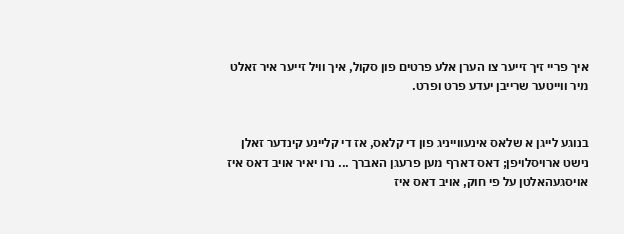איך פריי זיך זייער צו הערן אלע פרטים פון סקול, איך וויל זייער איר זאלט מיר ווייטער שרייבן יעדע פרט ופרט.


בנוגע לייגן א שלאס אינעווייניג פון די קלאס, אז די קליינע קינדער זאלן נישט ארויסלויפן; דאס דארף מען פרעגן האברך ... נרו יאיר אויב דאס איז אויסגעהאלטן על פי חוק, אויב דאס איז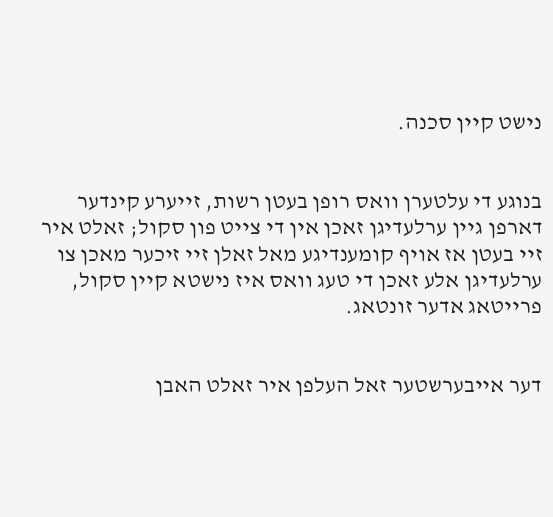נישט קיין סכנה.


בנוגע די עלטערן וואס רופן בעטן רשות, זייערע קינדער דארפן גיין ערלעדיגן זאכן אין די צייט פון סקול; זאלט איר זיי בעטן אז אויף קומענדיגע מאל זאלן זיי זיכער מאכן צו ערלעדיגן אלע זאכן די טעג וואס איז נישטא קיין סקול, פרייטאג אדער זונטאג.


דער אייבערשטער זאל העלפן איר זאלט האבן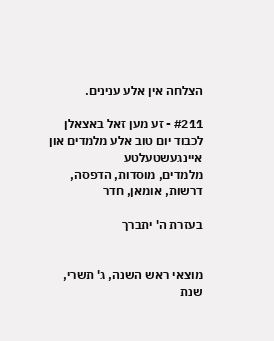הצלחה אין אלע ענינים.

#211 - זע מען זאל באצאלן לכבוד יום טוב אלע מלמדים און איינגעשטעלטע
מלמדים, מוסדות, הדפסה, דרשות, אומאן, חדר

בעזרת ה' יתברך


מוצאי ראש השנה, ג' תשרי, שנת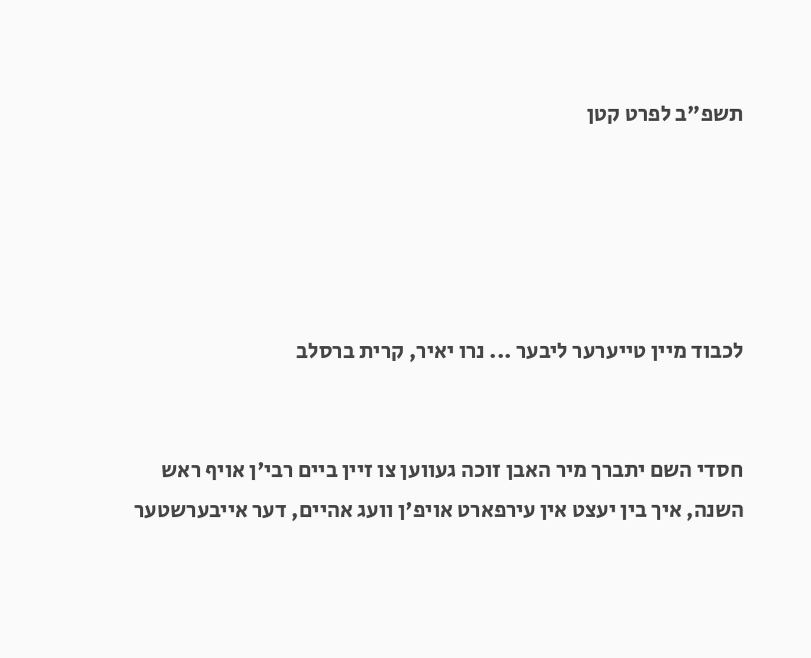תשפ"ב לפרט קטן





לכבוד מיין טייערער ליבער ... נרו יאיר, קרית ברסלב


חסדי השם יתברך מיר האבן זוכה געווען צו זיין ביים רבי'ן אויף ראש השנה, איך בין יעצט אין עירפארט אויפ'ן וועג אהיים, דער אייבערשטער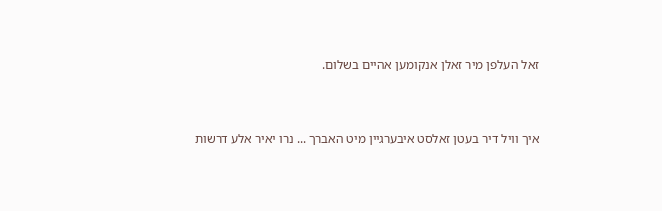זאל העלפן מיר זאלן אנקומען אהיים בשלום.


איך וויל דיר בעטן זאלסט איבערגיין מיט האברך ... נרו יאיר אלע דרשות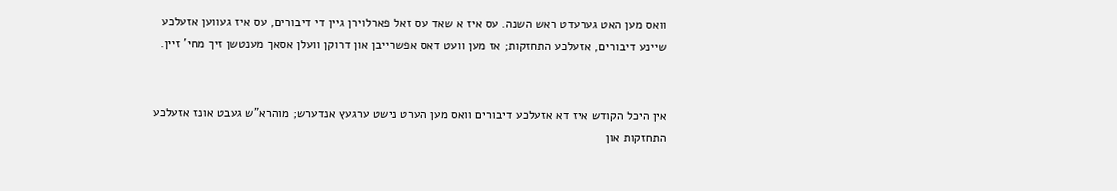וואס מען האט גערעדט ראש השנה. עס איז א שאד עס זאל פארלוירן גיין די דיבורים, עס איז געווען אזעלכע שיינע דיבורים, אזעלכע התחזקות; אז מען וועט דאס אפשרייבן און דרוקן וועלן אסאך מענטשן זיך מחי' זיין.


אין היכל הקודש איז דא אזעלכע דיבורים וואס מען הערט נישט ערגעץ אנדערש; מוהרא"ש געבט אונז אזעלכע התחזקות און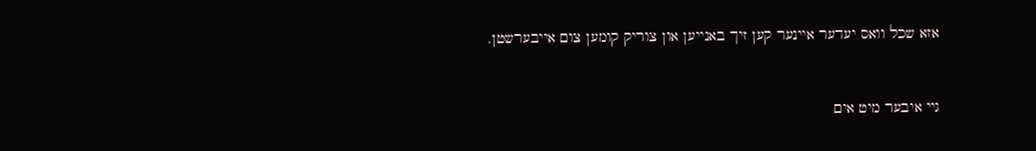אזא שכל וואס יעדער איינער קען זיך באנייען און צוריק קומען צום אייבערשטן.


גיי איבער מיט אים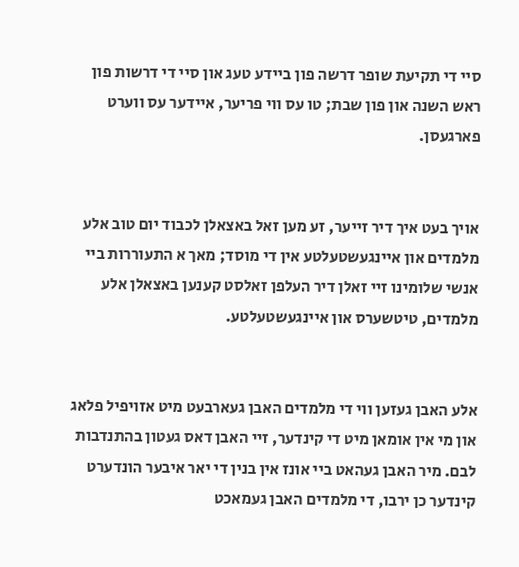סיי די תקיעת שופר דרשה פון ביידע טעג און סיי די דרשות פון ראש השנה און פון שבת; טו עס ווי פריער, איידער עס ווערט פארגעסן.


אויך בעט איך דיר זייער, זע מען זאל באצאלן לכבוד יום טוב אלע מלמדים און איינגעשטעלטע אין די מוסד; מאך א התעוררות ביי אנשי שלומינו זיי זאלן דיר העלפן זאלסט קענען באצאלן אלע מלמדים, טיטשערס און איינגעשטעלטע.


אלע האבן געזען ווי די מלמדים האבן געארבעט מיט אזויפיל פלאג און מי אין אומאן מיט די קינדער, זיי האבן דאס געטון בהתנדבות לבם. מיר האבן געהאט ביי אונז אין בנין די יאר איבער הונדערט קינדער כן ירבו, די מלמדים האבן געמאכט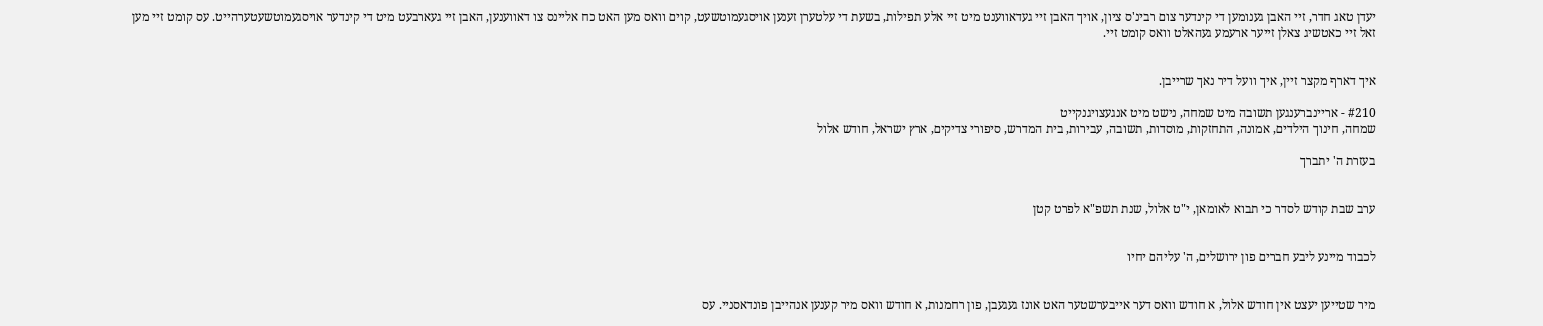יעדן טאג חדר, זיי האבן גענומען די קינדער צום רבינ'ס ציון, אויך האבן זיי געדאווענט מיט זיי אלע תפילות, בשעת די עלטערן זענען אויסגעמוטשעט, קוים וואס מען האט כח אליינס צו דאווענען, האבן זיי געארבעט מיט די קינדער אויסגעמוטשעטערהייט. עס קומט זיי מען זאל זיי כאטשיג צאלן זייער ארעמע געהאלט וואס קומט זיי.


איך דארף מקצר זיין, איך וועל דיר נאך שרייבן.

#210 - אריינברענגען תשובה מיט שמחה, נישט מיט אנגעצויגנקייט
שמחה, חינוך הילדים, אמונה, התחזקות, מוסדות, תשובה, עבירות, בית המדרש, סיפורי צדיקים, ארץ ישראל, חודש אלול

בעזרת ה' יתברך


ערב שבת קודש לסדר כי תבוא לאומאן, י"ט אלול, שנת תשפ"א לפרט קטן


לכבוד מיינע ליבע חברים פון ירושלים, ה' עליהם יחיו


מיר שטייען יעצט אין חודש אלול, א חודש וואס דער אייבערשטער האט אונז געגעבן, פון רחמנות, א חודש וואס מיר קענען אנהייבן פונדאסניי. עס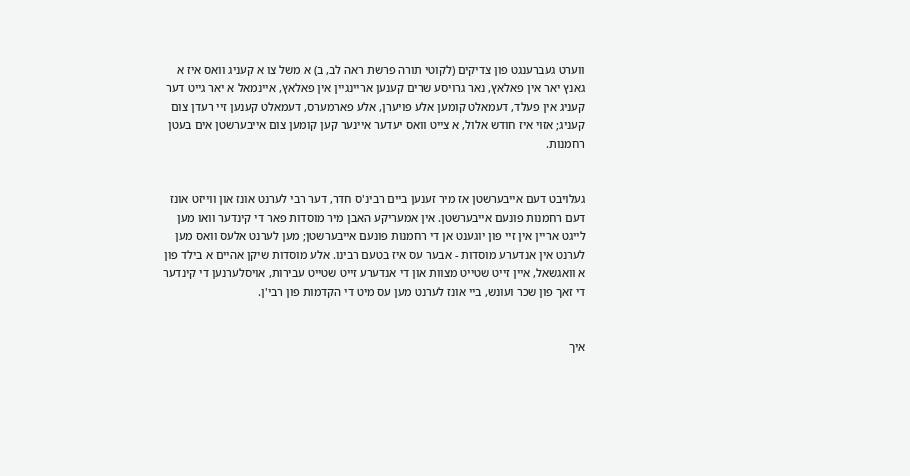ווערט געברענגט פון צדיקים (לקוטי תורה פרשת ראה לב, ב) א משל צו א קעניג וואס איז א גאנץ יאר אין פאלאץ, נאר גרויסע שרים קענען אריינגיין אין פאלאץ, איינמאל א יאר גייט דער קעניג אין פעלד, דעמאלט קומען אלע פויערן, אלע פארמערס, דעמאלט קענען זיי רעדן צום קעניג; אזוי איז חודש אלול, א צייט וואס יעדער איינער קען קומען צום אייבערשטן אים בעטן רחמנות.


געלויבט דעם אייבערשטן אז מיר זענען ביים רבינ'ס חדר, דער רבי לערנט אונז און ווייזט אונז דעם רחמנות פונעם אייבערשטן. אין אמעריקע האבן מיר מוסדות פאר די קינדער וואו מען לייגט אריין אין זיי פון יוגענט אן די רחמנות פונעם אייבערשטן; מען לערנט אלעס וואס מען לערנט אין אנדערע מוסדות - אבער עס איז בטעם רבינו. אלע מוסדות שיקן אהיים א בילד פון א וואגשאל, איין זייט שטייט מצוות און די אנדערע זייט שטייט עבירות, אויסלערנען די קינדער די זאך פון שכר ועונש, ביי אונז לערנט מען עס מיט די הקדמות פון רבי'ן.


איך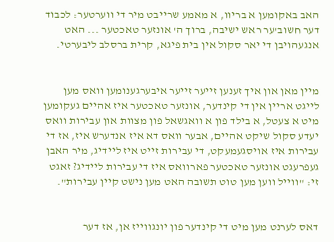האב באקומען א בריוו, א מאמע שרייבט מיר די ווערטער: לכבוד דער חשוב'ער ראש ישיבה, ברוך ה' אונזער טאכטער ... האט אנגעהויבן די יאר סקול אין בית פיגא, קרית ברסלב ליבערטי.


מיין מאן און איך זענען זייער זייער איבערגענומען וואס מען לייגט אריין אין די קינדער, אונזער טאכטער איז אהיים געקומען מיט א צעטל, א בילד פון א וואגשאל פון מצוות און עבירות וואס יעדע סקול שיקט אהיים, אבער וואס דא איז אנדערש איז, אז די עבירות איז אויסגעמעקט, די עבירות זייט איז ליידיג, מיר האבן געפרעגט אונזער טאכטער פארוואס איז די עבירות ליידיג? זאגט זי: "ווייל ווען מען טוט תשובה האט מען נישט קיין עבירות".


דאס לערנט מען מיט די קינדער פון יונגווייז אן, אז דער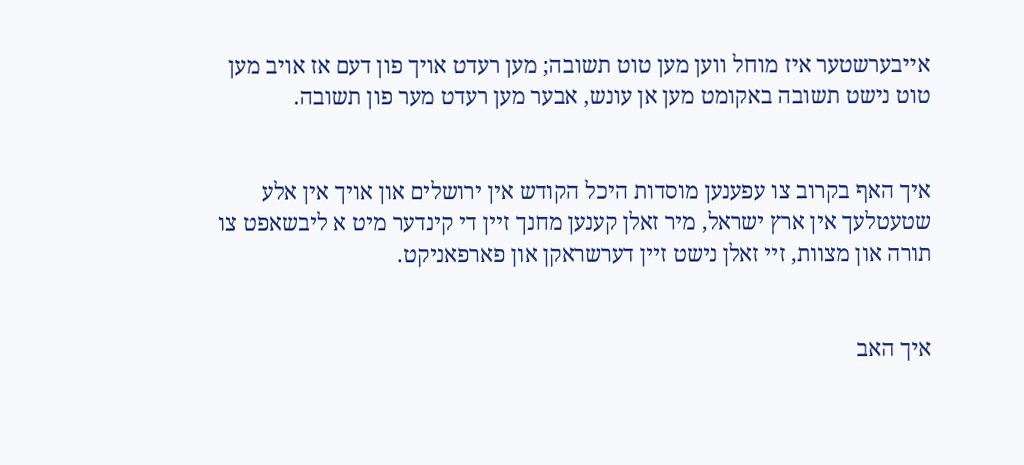אייבערשטער איז מוחל ווען מען טוט תשובה; מען רעדט אויך פון דעם אז אויב מען טוט נישט תשובה באקומט מען אן עונש, אבער מען רעדט מער פון תשובה.


איך האף בקרוב צו עפענען מוסדות היכל הקודש אין ירושלים און אויך אין אלע שטעטלעך אין ארץ ישראל, מיר זאלן קענען מחנך זיין די קינדער מיט א ליבשאפט צו תורה און מצוות, זיי זאלן נישט זיין דערשראקן און פארפאניקט.


איך האב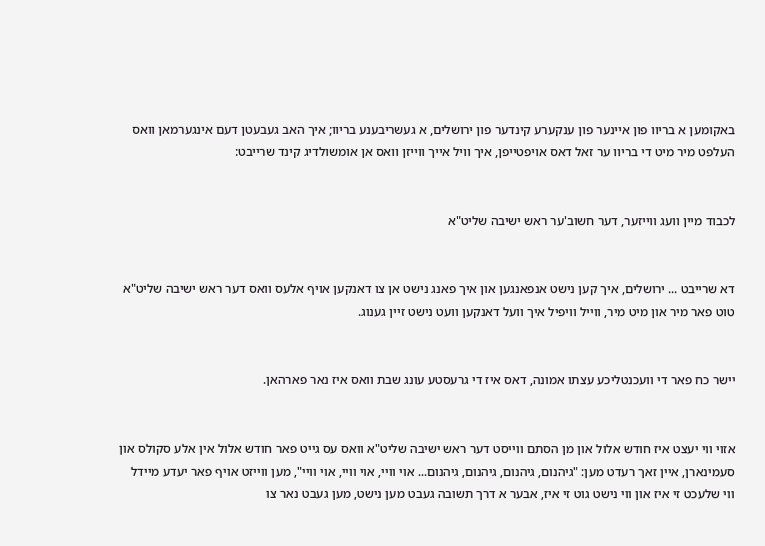באקומען א בריוו פון איינער פון ענקערע קינדער פון ירושלים, א געשריבענע בריוו; איך האב געבעטן דעם אינגערמאן וואס העלפט מיר מיט די בריוו ער זאל דאס אויפטייפן, איך וויל אייך ווייזן וואס אן אומשולדיג קינד שרייבט:


לכבוד מיין וועג ווייזער, דער חשוב'ער ראש ישיבה שליט"א


דא שרייבט ... ירושלים, איך קען נישט אנפאנגען און איך פאנג נישט אן צו דאנקען אויף אלעס וואס דער ראש ישיבה שליט"א טוט פאר מיר און מיט מיר, ווייל וויפיל איך וועל דאנקען וועט נישט זיין גענוג.


יישר כח פאר די וועכנטליכע עצתו אמונה, דאס איז די גרעסטע עונג שבת וואס איז נאר פארהאן.


אזוי ווי יעצט איז חודש אלול און מן הסתם ווייסט דער ראש ישיבה שליט"א וואס עס גייט פאר חודש אלול אין אלע סקולס און סעמינארן, איין זאך רעדט מען: "גיהנום, גיהנום, גיהנום, גיהנום... אוי וויי, אוי וויי, אוי וויי", מען ווייזט אויף פאר יעדע מיידל ווי שלעכט זי איז און ווי נישט גוט זי איז, אבער א דרך תשובה געבט מען נישט, מען געבט נאר צו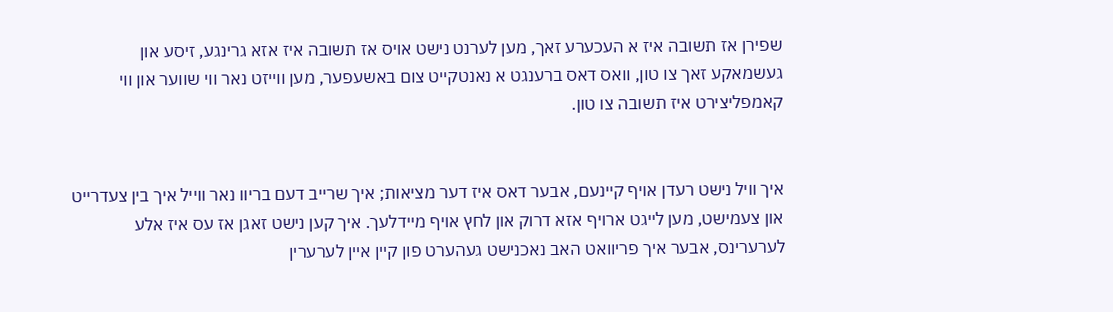שפירן אז תשובה איז א העכערע זאך, מען לערנט נישט אויס אז תשובה איז אזא גרינגע, זיסע און געשמאקע זאך צו טון, וואס דאס ברענגט א נאנטקייט צום באשעפער, מען ווייזט נאר ווי שווער און ווי קאמפליצירט איז תשובה צו טון.


איך וויל נישט רעדן אויף קיינעם, אבער דאס איז דער מציאות; איך שרייב דעם בריוו נאר ווייל איך בין צעדרייט און צעמישט, מען לייגט ארויף אזא דרוק און לחץ אויף מיידלעך. איך קען נישט זאגן אז עס איז אלע לערערינס, אבער איך פריוואט האב נאכנישט געהערט פון קיין איין לערערין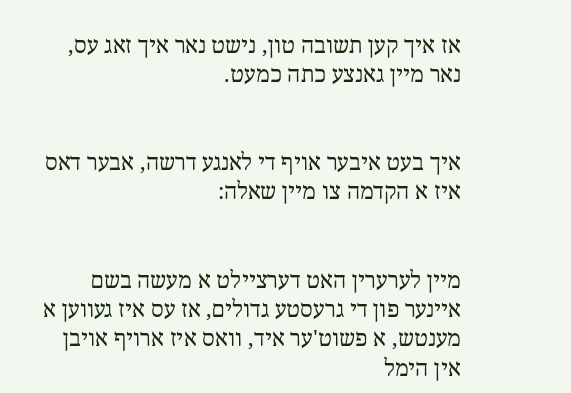אז איך קען תשובה טון, נישט נאר איך זאג עס, נאר מיין גאנצע כתה כמעט.


איך בעט איבער אויף די לאנגע דרשה, אבער דאס איז א הקדמה צו מיין שאלה:


מיין לערערין האט דערציילט א מעשה בשם איינער פון די גרעסטע גדולים, אז עס איז געווען א מענטש, א פשוט'ער איד, וואס איז ארויף אויבן אין הימל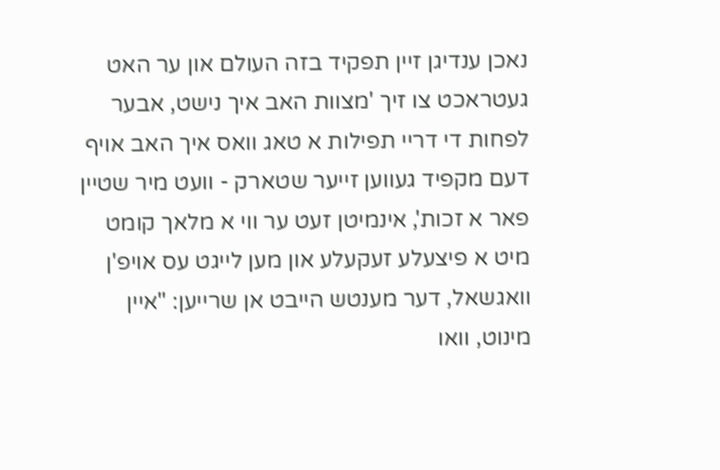נאכן ענדיגן זיין תפקיד בזה העולם און ער האט געטראכט צו זיך 'מצוות האב איך נישט, אבער לפחות די דריי תפילות א טאג וואס איך האב אויף דעם מקפיד געווען זייער שטארק - וועט מיר שטיין פאר א זכות', אינמיטן זעט ער ווי א מלאך קומט מיט א פיצעלע זעקעלע און מען לייגט עס אויפ'ן וואגשאל, דער מענטש הייבט אן שרייען: "איין מינוט, וואו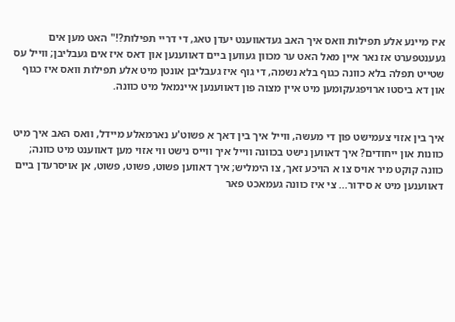איז מיינע אלע תפילות וואס איך האב געדאווענט יעדן טאג, די דריי תפילות?!" האט מען אים געענטפערט אז נאר איין מאל האט ער מכוון געווען ביים דאווענען און דאס איז אים געבליבן; ווייל עס שטייט תפלה בלא כוונה כגוף בלא נשמה, די גוף איז געבליבן אונטן מיט אלע תפילות וואס איז כגוף און דא ביסטו ארויפגעקומען מיט איין מצוה פון דאווענען איינמאל מיט כוונה.


איך בין אזוי צעמישט פון די מעשה, ווייל איך בין דאך א פשוט'ע נארמאלע מיידל, וואס האב איך מיט כוונות און ייחודים? איך דאווען נישט בכוונה ווייל איך ווייס נישט ווי אזוי מען דאווענט מיט כוונה; כוונה קוקט מיר אויס צו א הויכע זאך, צו הימליש; איך דאווען פשוט, פשוט, פשוט, אן אויסרעדן ביים דאווענען מיט א סידור... צי איז כוונה געמאכט פאר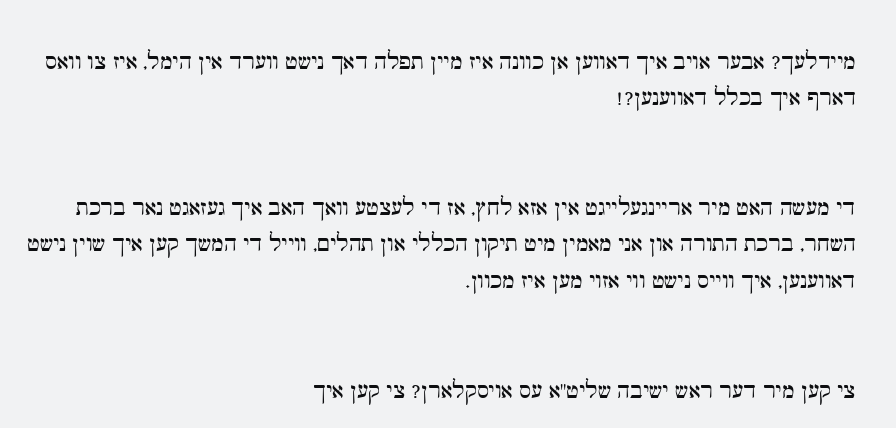מיידלעך? אבער אויב איך דאווען אן כוונה איז מיין תפלה דאך נישט ווערד אין הימל, איז צו וואס דארף איך בכלל דאווענען?!


די מעשה האט מיר אריינגעלייגט אין אזא לחץ, אז די לעצטע וואך האב איך געזאגט נאר ברכת השחר, ברכת התורה און אני מאמין מיט תיקון הכללי און תהלים, ווייל די המשך קען איך שוין נישט דאווענען, איך ווייס נישט ווי אזוי מען איז מכוון.


צי קען מיר דער ראש ישיבה שליט"א עס אויסקלארן? צי קען איך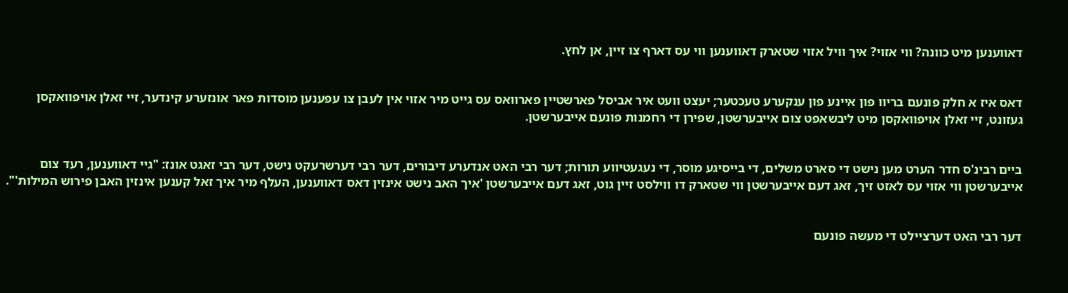דאווענען מיט כוונה? ווי אזוי? איך וויל אזוי שטארק דאווענען ווי עס דארף צו זיין, אן לחץ.


דאס איז א חלק פונעם בריוו פון איינע פון ענקערע טעכטער; יעצט וועט איר אביסל פארשטיין פארוואס עס גייט מיר אזוי אין לעבן צו עפענען מוסדות פאר אונזערע קינדער, זיי זאלן אויפוואקסן געזונט, זיי זאלן אויפוואקסן מיט ליבשאפט צום אייבערשטן, שפירן די רחמנות פונעם אייבערשטן.


ביים רבינ'ס חדר הערט מען נישט די סארט משלים, די בייסיגע מוסר, די נעגעטיווע תורות; דער רבי האט אנדערע דיבורים, דער רבי דערשרעקט נישט, דער רבי זאגט אונז: "גיי דאווענען, רעד צום אייבערשטן ווי אזוי עס לאזט זיך, זאג דעם אייבערשטן ווי שטארק דו ווילסט זיין גוט, זאג דעם אייבערשטן 'איך האב נישט אינזין דאס דאווענען, העלף מיר איך זאל קענען אינזין האבן פירוש המילות'".


דער רבי האט דערציילט די מעשה פונעם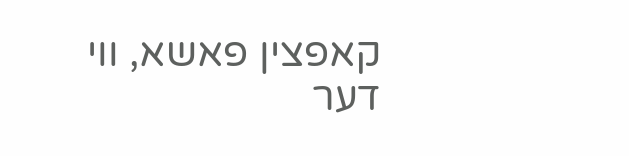קאפצין פאשא, ווי דער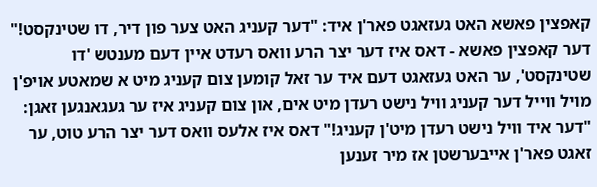קאפצין פאשא האט געזאגט פאר'ן איד: "דער קעניג האט צער פון דיר, דו שטינקסט!" דער קאפצין פאשא - דאס איז דער יצר הרע וואס רעדט איין דעם מענטש 'דו שטינקסט', ער האט געזאגט דעם איד ער זאל קומען צום קעניג מיט א שמאטע אויפ'ן מויל ווייל דער קעניג וויל נישט רעדן מיט אים, און צום קעניג איז ער געגאנגען זאגן: "דער איד וויל נישט רעדן מיט'ן קעניג!" דאס איז אלעס וואס דער יצר הרע טוט, ער זאגט פאר'ן אייבערשטן אז מיר זענען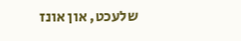שלעכט, און אונז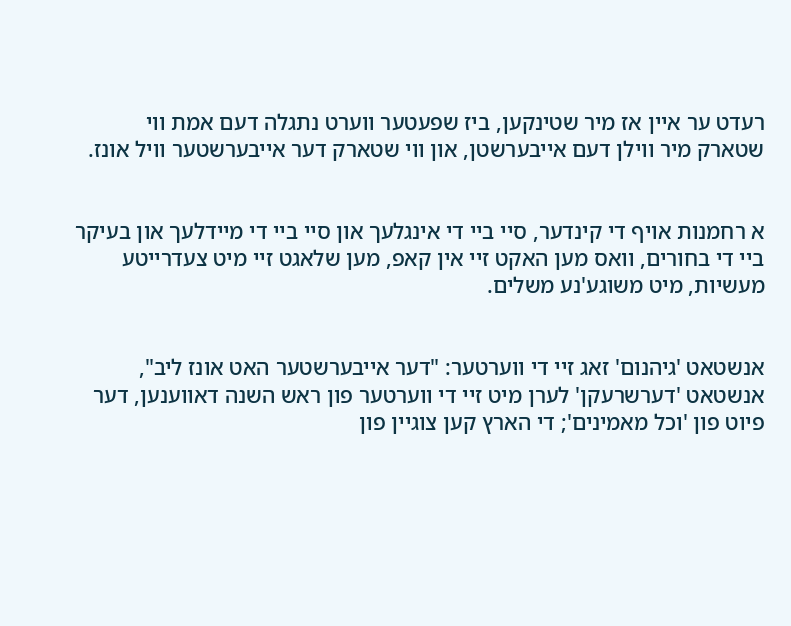רעדט ער איין אז מיר שטינקען, ביז שפעטער ווערט נתגלה דעם אמת ווי שטארק מיר ווילן דעם אייבערשטן, און ווי שטארק דער אייבערשטער וויל אונז.


א רחמנות אויף די קינדער, סיי ביי די אינגלעך און סיי ביי די מיידלעך און בעיקר ביי די בחורים, וואס מען האקט זיי אין קאפ, מען שלאגט זיי מיט צעדרייטע מעשיות, מיט משוגע'נע משלים.


אנשטאט 'גיהנום' זאג זיי די ווערטער: "דער אייבערשטער האט אונז ליב", אנשטאט 'דערשרעקן' לערן מיט זיי די ווערטער פון ראש השנה דאווענען, דער פיוט פון 'וכל מאמינים'; די הארץ קען צוגיין פון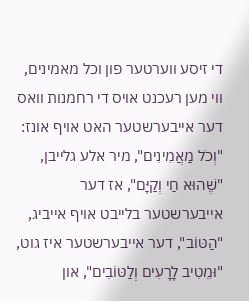די זיסע ווערטער פון וכל מאמינים, ווי מען רעכנט אויס די רחמנות וואס דער אייבערשטער האט אויף אונז: "וְכֹל מַאֲמִינִים", מיר אלע גלייבן, "שֶׁהוּא חַי וְקַיָּם", אז דער אייבערשטער בלייבט אויף אייביג, "הַטּוֹב", דער אייבערשטער איז גוט, "וּמֵטִיב לָרָעִים וְלַטּוֹבִים", און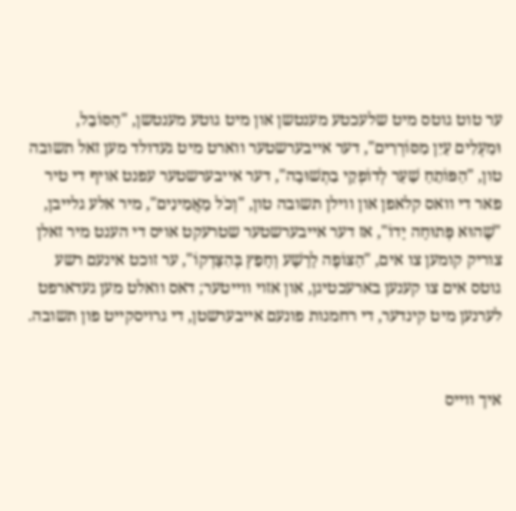ער טוט גוטס מיט שלעכטע מענטשן און מיט גוטע מענטשן, "הַסּוֹבֵל, וּמַעְלִים עַיִן מִסּוֹרְרִים", דער אייבערשטער ווארט מיט געדולד מען זאל תשובה טון, "הַפּוֹתֵחַ שַׁעַר לְדוֹפְקֵי בִתְשׁוּבָה", דער אייבערשטער עפנט אויף די טיר פאר די וואס קלאפן און ווילן תשובה טון, "וְכֹל מַאֲמִינִים", מיר אלע גלייבן, "שֶׁהוּא פְּתוּחָה יָדוֹ", אז דער אייבערשטער שטרעקט אויס די הענט מיר זאלן צוריק קומען צו אים, "הַצּוֹפֶה לָרָשָׁע וְחָפֵץ בְּהִצָּדְקוֹ", ער זוכט אינעם רשע גוטס אים צו קענען בארעכטיגן, און אזוי ווייטער; דאס וואלט מען געדארפט לערנען מיט קינדער, די רחמנות פונעם אייבערשטן, די גרויסקייט פון תשובה.


איך ווייס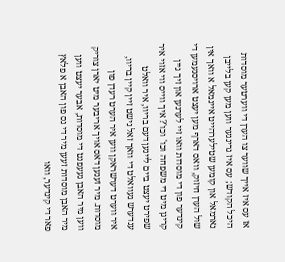אז עס איז אייך שווער צו הערן די ווערטער מוסדות היכל הקודש; עס איז גרינגער ווען מען קען בלייבן נארמאל און קומען שטילערהייט איינמאל א וואך אין שול הערן חיזוק, וואס דארף מען יעצט ארויסנעמען די קינדער פון די מוסדות וואו זיי לערנען און זיך גיין קריגן מיט די משפחה וכו' וכו'? איך ווייס ווי אזוי איר שפירט יעצט ביים ליינען דעם בריוו, איר וואלט ענדערש געוואלט די וואך זאל נישט זיין קיין בריוו, איר ווערט דערשראקן ווען איר הערט רעדן פון מוסדות. מיר זענען דאס אויך אריבער מיט יארן צוריק ווען מיר האבן געעפנט די מוסדות, אבער יעצט ווען מיר האבן מוסדות זעען מיר די נס פון האבן א פלאץ פאר די קינדער, וואו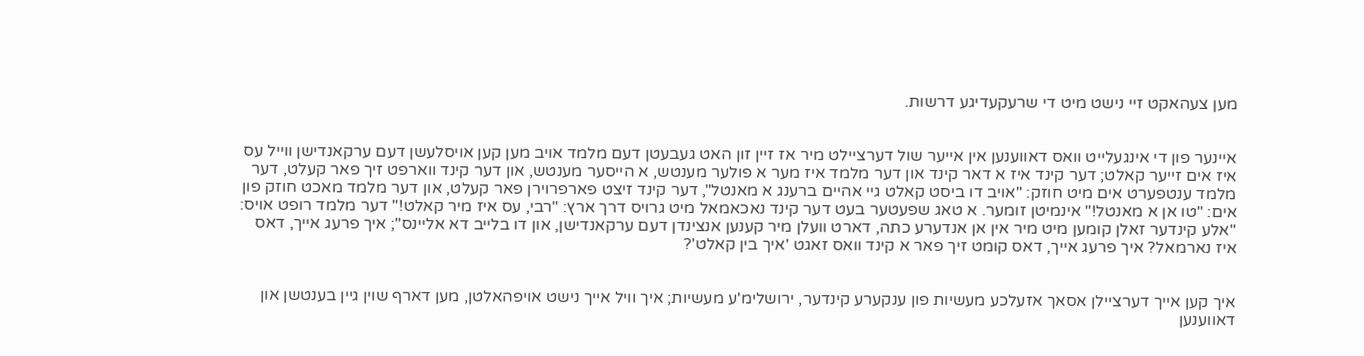מען צעהאקט זיי נישט מיט די שרעקעדיגע דרשות.


איינער פון די אינגעלייט וואס דאווענען אין אייער שול דערציילט מיר אז זיין זון האט געבעטן דעם מלמד אויב מען קען אויסלעשן דעם ערקאנדישן ווייל עס איז אים זייער קאלט; דער קינד איז א דאר קינד און דער מלמד איז מער א פולער מענטש, א הייסער מענטש, און דער קינד ווארפט זיך פאר קעלט, דער מלמד ענטפערט אים מיט חוזק: "אויב דו ביסט קאלט גיי אהיים ברענג א מאנטל", דער קינד זיצט פארפרוירן פאר קעלט, און דער מלמד מאכט חוזק פון אים: "טו אן א מאנטל!" אינמיטן זומער. א טאג שפעטער בעט דער קינד נאכאמאל מיט גרויס דרך ארץ: "רבי, עס איז מיר קאלט!" דער מלמד רופט אויס: "אלע קינדער זאלן קומען מיט מיר אין אן אנדערע כתה, דארט וועלן מיר קענען אנצינדן דעם ערקאנדישן, און דו בלייב דא אליינס"; איך פרעג אייך, דאס איז נארמאל? איך פרעג אייך, דאס קומט זיך פאר א קינד וואס זאגט 'איך בין קאלט'?


איך קען אייך דערציילן אסאך אזעלכע מעשיות פון ענקערע קינדער, ירושלימ'ע מעשיות; איך וויל אייך נישט אויפהאלטן, מען דארף שוין גיין בענטשן און דאווענען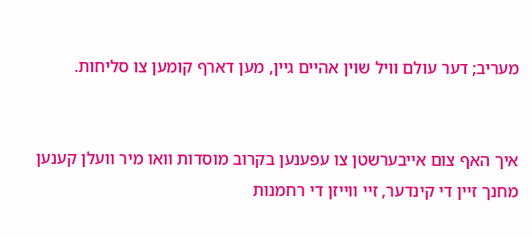מעריב; דער עולם וויל שוין אהיים גיין, מען דארף קומען צו סליחות.


איך האף צום אייבערשטן צו עפענען בקרוב מוסדות וואו מיר וועלן קענען מחנך זיין די קינדער, זיי ווייזן די רחמנות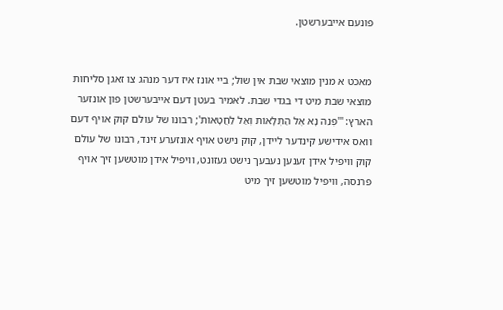פונעם אייבערשטן.


מאכט א מנין מוצאי שבת אין שול; ביי אונז איז דער מנהג צו זאגן סליחות מוצאי שבת מיט די בגדי שבת. לאמיר בעטן דעם אייבערשטן פון אונזער הארץ: "'פְּנֵה נָא אֶל הַתְּלָאוֹת וְאַל לַחֲטָאוֹת'; רבונו של עולם קוק אויף דעם וואס אידישע קינדער ליידן, קוק נישט אויף אונזערע זינד, רבונו של עולם קוק וויפיל אידן זענען נעבעך נישט געזונט, וויפיל אידן מוטשען זיך אויף פרנסה, וויפיל מוטשען זיך מיט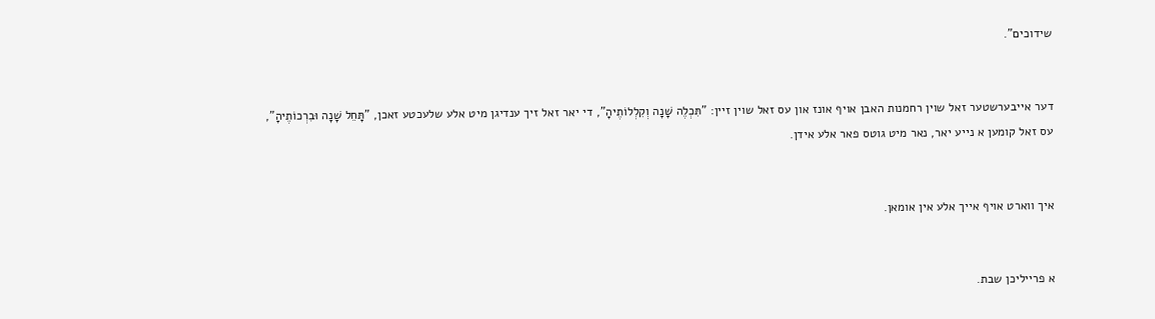שידוכים".


דער אייבערשטער זאל שוין רחמנות האבן אויף אונז און עס זאל שוין זיין: "תִּכְלֶה שָׁנָה וְקִלְלוֹתֶיהָ", די יאר זאל זיך ענדיגן מיט אלע שלעכטע זאכן, "תָּחֵל שָׁנָה וּבִרְכוֹתֶיהָ", עס זאל קומען א נייע יאר, נאר מיט גוטס פאר אלע אידן.


איך ווארט אויף אייך אלע אין אומאן.


א פרייליכן שבת.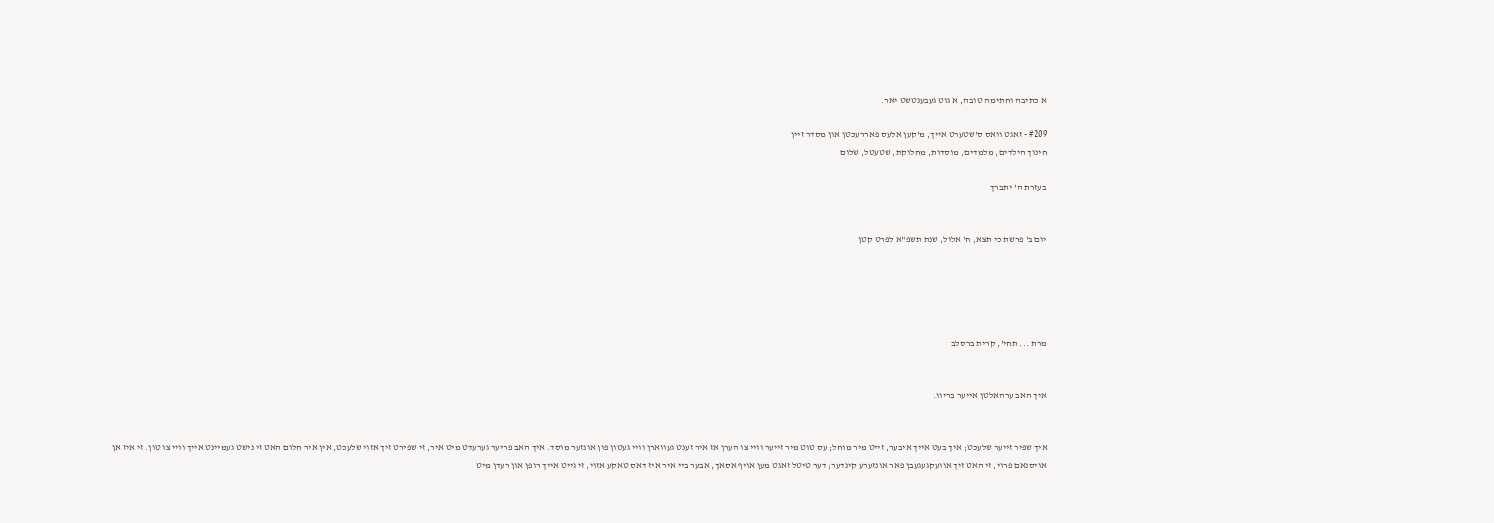א כתיבה וחתימה טובה, א גוט געבענטשט יאר.

#209 - זאגט וואס ס'שטערט אייך, מ'קען אלעס פאררעכטן און מסדר זיין
חינוך הילדים, מלמדים, מוסדות, מחלוקת, שטעטל, שלום

בעזרת ה' יתברך


יום ב' פרשת כי תצא, ח' אלול, שנת תשפ"א לפרט קטן





מרת ... תחי', קרית ברסלב


איך האב ערהאלטן אייער בריוו.


איך שפיר זייער שלעכט; איך בעט אייך איבער, זייט מיר מוחל; עס טוט מיר זייער וויי צו הערן אז איר זענט געווארן וויי געטון פון אונזער מוסד. איך האב פריער גערעדט מיט איר, זי שפירט זיך אזוי שלעכט, אין איר חלום האט זי נישט געמיינט אייך וויי צו טון. זי איז אן אויסנאם פרוי, זי האט זיך אוועקגעגעבן פאר אונזערע קינדער; דער טיטל זאגט מען אויף אסאך, אבער ביי איר איז דאס טאקע אזוי, זי גייט אייך רופן און רעדן מיט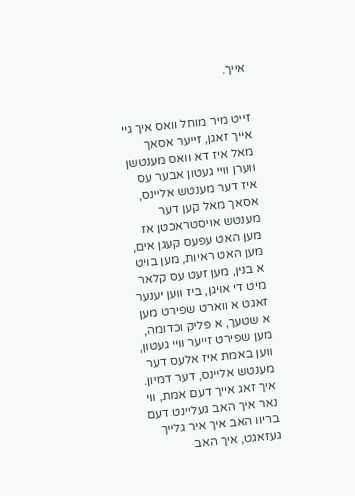אייך.


זייט מיר מוחל וואס איך גיי אייך זאגן, זייער אסאך מאל איז דא וואס מענטשן ווערן וויי געטון אבער עס איז דער מענטש אליינס, אסאך מאל קען דער מענטש אויסטראכטן אז מען האט עפעס קעגן אים, מען האט ראיות, מען בויט א בנין, מען זעט עס קלאר מיט די אויגן, ביז ווען יענער זאגט א ווארט שפירט מען א שטעך, א פליק וכדומה, מען שפירט זייער וויי געטון, ווען באמת איז אלעס דער מענטש אליינס, דער דמיון. איך זאג אייך דעם אמת, ווי נאר איך האב געליינט דעם בריוו האב איך איר גלייך געזאגט, איך האב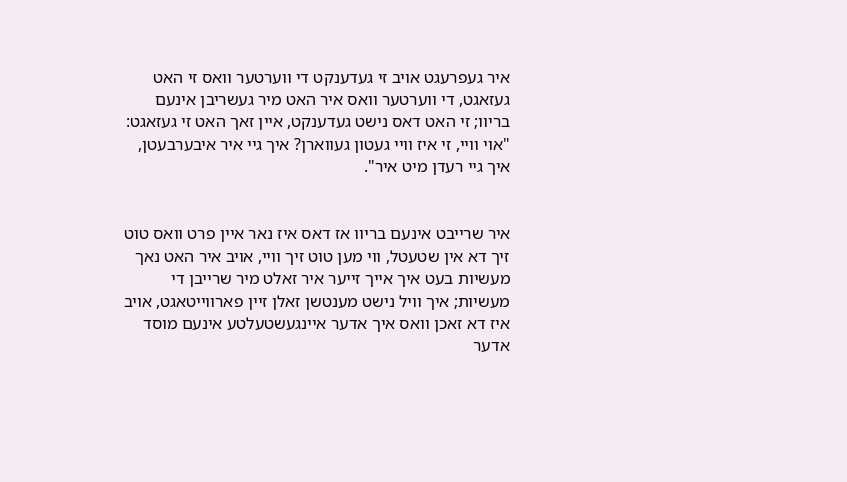איר געפרעגט אויב זי געדענקט די ווערטער וואס זי האט געזאגט, די ווערטער וואס איר האט מיר געשריבן אינעם בריוו; זי האט דאס נישט געדענקט, איין זאך האט זי געזאגט: "אוי וויי, זי איז וויי געטון געווארן? איך גיי איר איבערבעטן, איך גיי רעדן מיט איר".


איר שרייבט אינעם בריוו אז דאס איז נאר איין פרט וואס טוט זיך דא אין שטעטל, ווי מען טוט זיך וויי, אויב איר האט נאך מעשיות בעט איך אייך זייער איר זאלט מיר שרייבן די מעשיות; איך וויל נישט מענטשן זאלן זיין פארווייטאגט, אויב איז דא זאכן וואס איך אדער איינגעשטעלטע אינעם מוסד אדער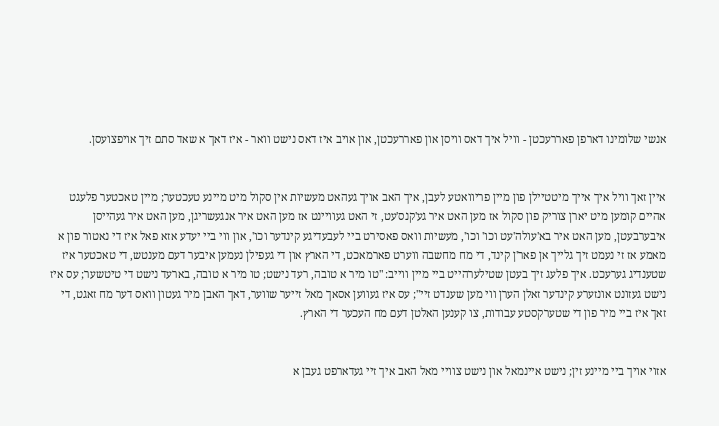אנשי שלומינו דארפן פאררעכטן - וויל איך דאס וויסן און פאררעכטן, און אויב איז דאס נישט וואר - איז דאך א שאד סתם זיך אויפצועסן.


איין זאך וויל איך אייך מיטטיילן פון מיין פריוואטע לעבן, איך האב אויך געהאט מעשיות אין סקול מיט מיינע טעכטער; מיין טאכטער פלעגט אהיים קומען מיט יארן צוריק פון סקול אז מען האט איר גע'קנס'עט, זי האט געוויינט אז מען האט איר אנגעשריגן, מען האט איר געהייסן איבערבעטן, מען האט איר בא'עולה'עט וכו' וכו', מעשיות וואס פאסירט ביי לעבעדיגע קינדער וכו', און ווי ביי יעדע אזא פאל איז די נאטור פון א מאמע אז זי נעמט זיך גלייך אן פאר'ן קינד, די מח מחשבה ווערט פארמאכט, די הארץ און די געפילן נעמען איבער דעם מענטש, די טאכטער איז שטענדיג גערעכט. איך פלעג זיך בעטן שטילערהייט ביי מיין ווייב: "טו מיר א טובה, רעד נישט; טו מיר א טובה, בארעד נישט די טיטשער; עס איז נישט געזונט אונזערע קינדער זאלן הערן ווי מען שענדט זיי"; עס איז געווען אסאך מאל זייער שווער, דאך האבן מיר געטון וואס דער מח זאגט, די זאך איז ביי מיר פון די שטערקסטע עבודות, צו קענען האלטן דעם מח העכער די הארץ.


אזוי אויך ביי מיינע זין; נישט איינמאל און נישט צוויי מאל האב איך זיי געדארפט געבן א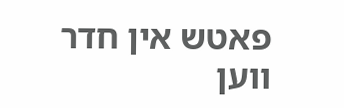פאטש אין חדר ווען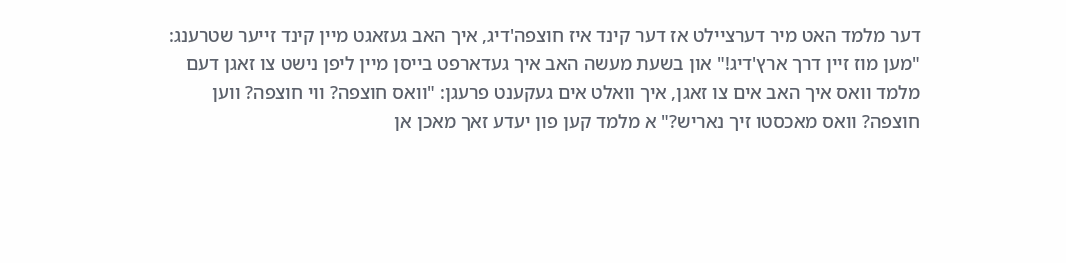דער מלמד האט מיר דערציילט אז דער קינד איז חוצפה'דיג, איך האב געזאגט מיין קינד זייער שטרענג: "מען מוז זיין דרך ארץ'דיג!" און בשעת מעשה האב איך געדארפט בייסן מיין ליפן נישט צו זאגן דעם מלמד וואס איך האב אים צו זאגן, איך וואלט אים געקענט פרעגן: "וואס חוצפה? ווי חוצפה? ווען חוצפה? וואס מאכסטו זיך נאריש?" א מלמד קען פון יעדע זאך מאכן אן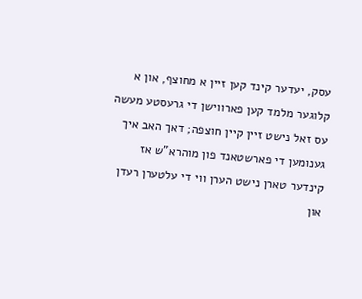עסק, יעדער קינד קען זיין א מחוצף, און א קלוגער מלמד קען פארווישן די גרעסטע מעשה עס זאל נישט זיין קיין חוצפה; דאך האב איך גענומען די פארשטאנד פון מוהרא"ש אז קינדער טארן נישט הערן ווי די עלטערן רעדן און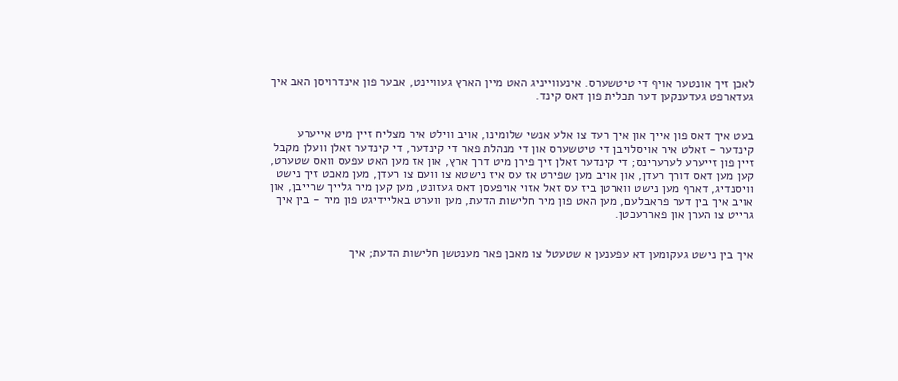לאכן זיך אונטער אויף די טיטשערס. אינעווייניג האט מיין הארץ געוויינט, אבער פון אינדרויסן האב איך געדארפט געדענקען דער תכלית פון דאס קינד.


בעט איך דאס פון אייך און איך רעד צו אלע אנשי שלומינו, אויב ווילט איר מצליח זיין מיט אייערע קינדער - זאלט איר אויסלויבן די טיטשערס און די מנהלת פאר די קינדער, די קינדער זאלן וועלן מקבל זיין פון זייערע לערערינס; די קינדער זאלן זיך פירן מיט דרך ארץ, און אז מען האט עפעס וואס שטערט, קען מען דאס דורך רעדן, און אויב מען שפירט אז עס איז נישטא צו וועם צו רעדן, מען מאכט זיך נישט וויסנדיג, דארף מען נישט ווארטן ביז עס זאל אזוי אויפעסן דאס געזונט, מען קען מיר גלייך שרייבן, און אויב איך בין דער פראבלעם, מען האט פון מיר חלישות הדעת, מען ווערט באליידיגט פון מיר - בין איך גרייט צו הערן און פאררעכטן.


איך בין נישט געקומען דא עפענען א שטעטל צו מאכן פאר מענטשן חלישות הדעת; איך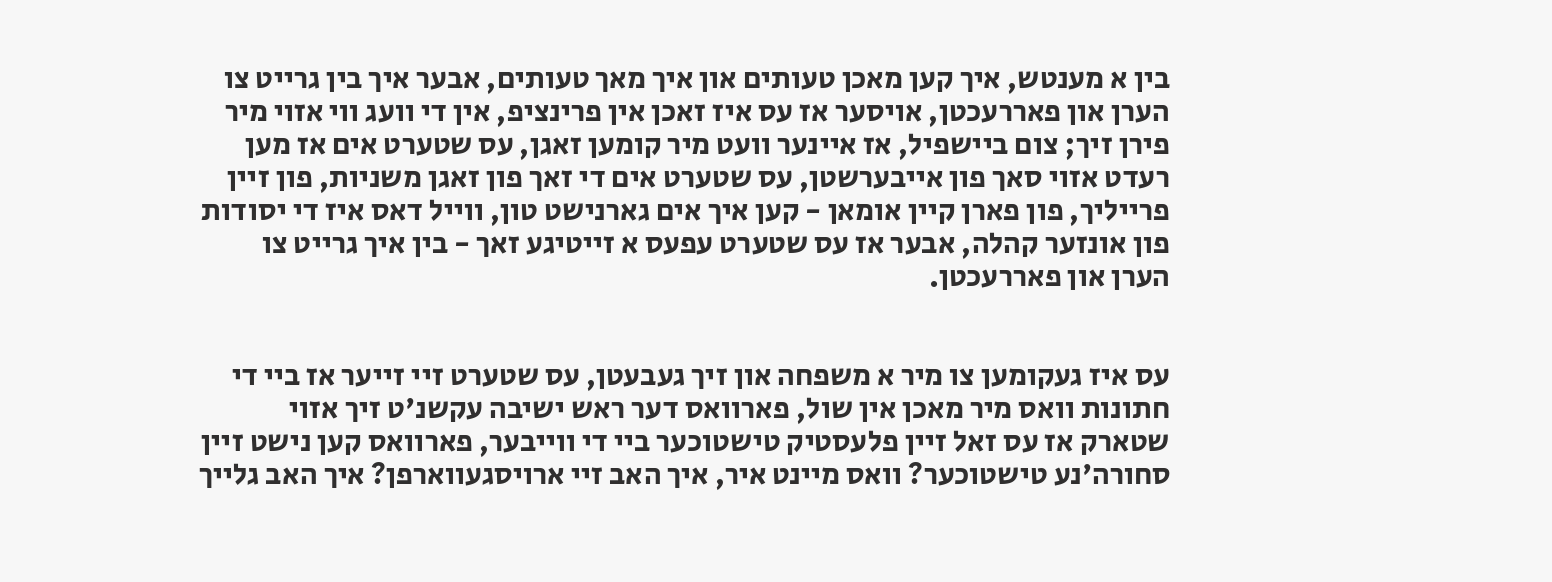בין א מענטש, איך קען מאכן טעותים און איך מאך טעותים, אבער איך בין גרייט צו הערן און פאררעכטן, אויסער אז עס איז זאכן אין פרינציפ, אין די וועג ווי אזוי מיר פירן זיך; צום ביישפיל, אז איינער וועט מיר קומען זאגן, עס שטערט אים אז מען רעדט אזוי סאך פון אייבערשטן, עס שטערט אים די זאך פון זאגן משניות, פון זיין פרייליך, פון פארן קיין אומאן - קען איך אים גארנישט טון, ווייל דאס איז די יסודות פון אונזער קהלה, אבער אז עס שטערט עפעס א זייטיגע זאך - בין איך גרייט צו הערן און פאררעכטן.


עס איז געקומען צו מיר א משפחה און זיך געבעטן, עס שטערט זיי זייער אז ביי די חתונות וואס מיר מאכן אין שול, פארוואס דער ראש ישיבה עקשנ'ט זיך אזוי שטארק אז עס זאל זיין פלעסטיק טישטוכער ביי די ווייבער, פארוואס קען נישט זיין סחורה'נע טישטוכער? וואס מיינט איר, איך האב זיי ארויסגעווארפן? איך האב גלייך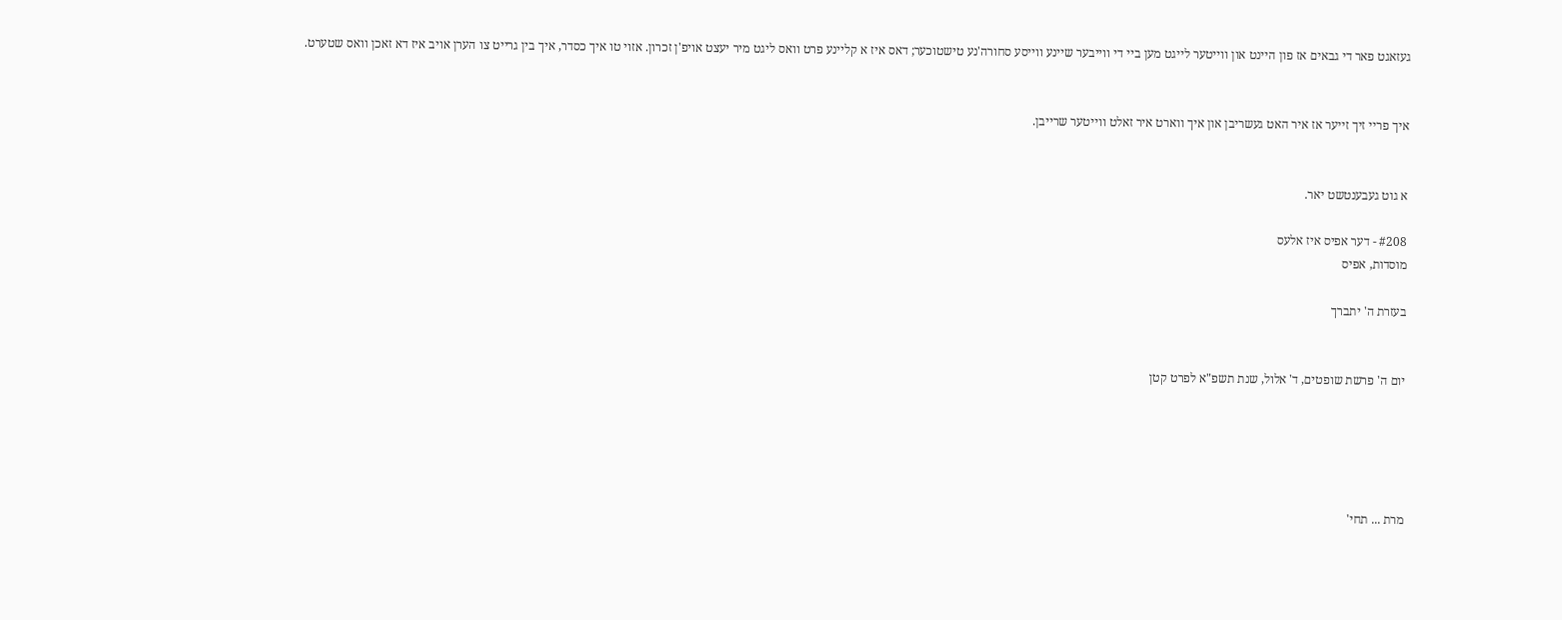געזאגט פאר די גבאים אז פון היינט און ווייטער לייגט מען ביי די ווייבער שיינע ווייסע סחורה'נע טישטוכער; דאס איז א קליינע פרט וואס ליגט מיר יעצט אויפ'ן זכרון. אזוי טו איך כסדר, איך בין גרייט צו הערן אויב איז דא זאכן וואס שטערט.


איך פריי זיך זייער אז איר האט געשריבן און איך ווארט איר זאלט ווייטער שרייבן.


א גוט געבענטשט יאר.

#208 - דער אפיס איז אלעס
מוסדות, אפיס

בעזרת ה' יתברך


יום ה' פרשת שופטים, ד' אלול, שנת תשפ"א לפרט קטן





מרת ... תחי'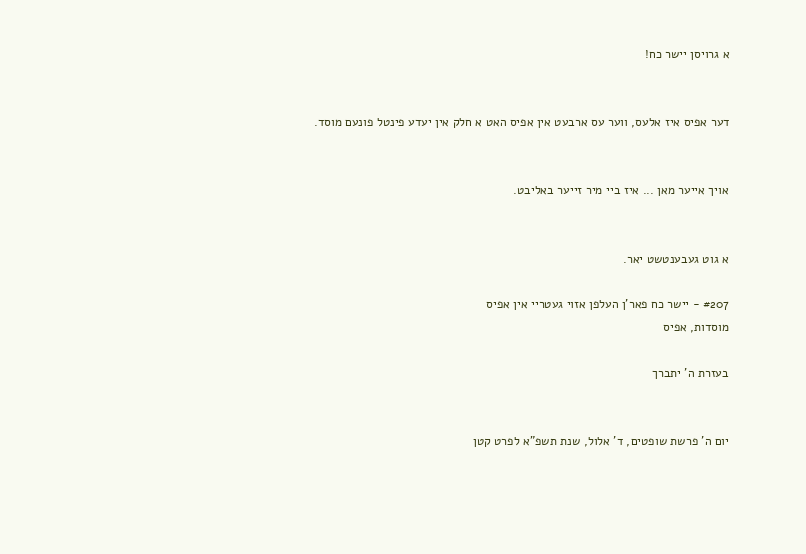א גרויסן יישר כח!


דער אפיס איז אלעס, ווער עס ארבעט אין אפיס האט א חלק אין יעדע פינטל פונעם מוסד.


אויך אייער מאן ... איז ביי מיר זייער באליבט.


א גוט געבענטשט יאר.

#207 - יישר כח פאר'ן העלפן אזוי געטריי אין אפיס
מוסדות, אפיס

בעזרת ה' יתברך


יום ה' פרשת שופטים, ד' אלול, שנת תשפ"א לפרט קטן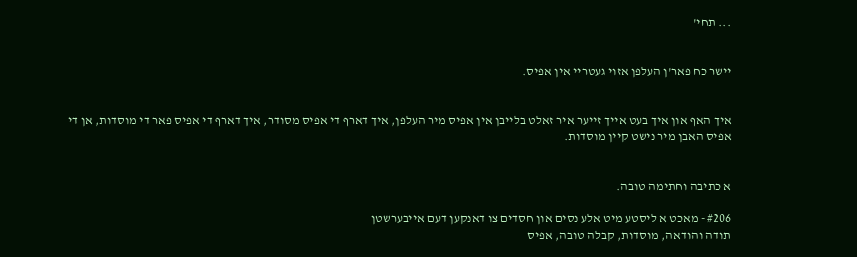... תחי'


יישר כח פאר'ן העלפן אזוי געטריי אין אפיס.


איך האף און איך בעט אייך זייער איר זאלט בלייבן אין אפיס מיר העלפן, איך דארף די אפיס מסודר, איך דארף די אפיס פאר די מוסדות, אן די אפיס האבן מיר נישט קיין מוסדות.


א כתיבה וחתימה טובה.

#206 - מאכט א ליסטע מיט אלע נסים און חסדים צו דאנקען דעם אייבערשטן
תודה והודאה, מוסדות, קבלה טובה, אפיס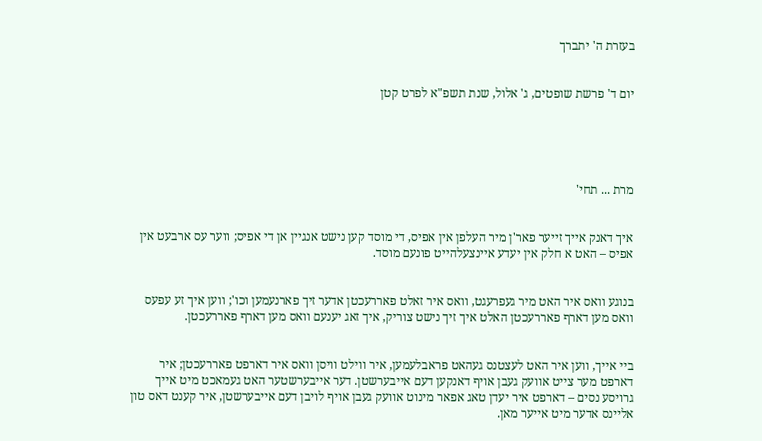בעזרת ה' יתברך


יום ד' פרשת שופטים, ג' אלול, שנת תשפ"א לפרט קטן





מרת ... תחי'


איך דאנק אייך זייער פאר'ן מיר העלפן אין אפיס, די מוסד קען נישט אנגיין אן די אפיס; ווער עס ארבעט אין אפיס – האט א חלק אין יעדע איינצעלהייט פונעם מוסד.


בנוגע וואס איר האט מיר געפרעגט, וואס איר זאלט פאררעכטן אדער זיך פארנעמען וכו'; ווען איך זע עפעס וואס מען דארף פאררעכטן האלט איך זיך נישט צוריק, איך זאג יענעם וואס מען דארף פאררעכטן.


ביי אייך, ווען איר האט לעצטנס געהאט פראבלעמען, איר ווילט וויסן וואס איר דארפט פאררעכטן; איר דארפט מער צייט אוועק געבן אויף דאנקען דעם אייבערשטן. דער אייבערשטער האט געמאכט מיט אייך גרויסע נסים – דארפט איר יעדן טאג אפאר מינוט אוועק געבן אויף לויבן דעם אייבערשטן, איר קענט דאס טון אליינס אדער מיט אייער מאן.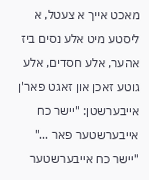מאכט אייך א צעטל, א ליסטע מיט אלע נסים ביז אהער, אלע חסדים, אלע גוטע זאכן און זאגט פאר'ן אייבערשטן: "יישר כח אייבערשטער פאר ..." "יישר כח אייבערשטער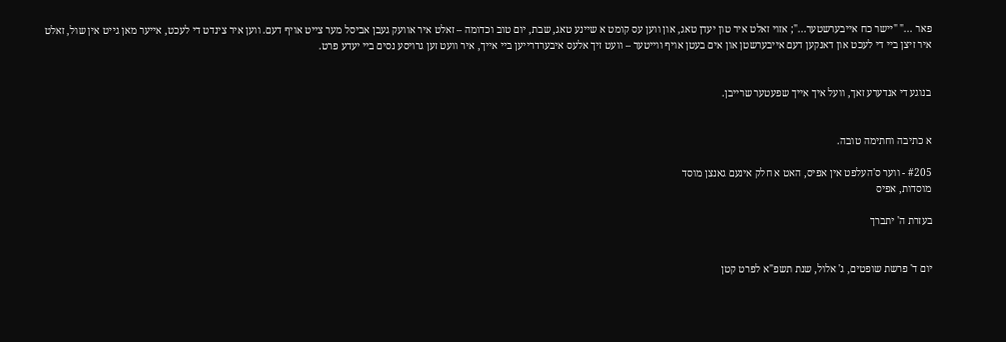פאר ..." "יישר כח אייבערשטער..."; אזוי זאלט איר טון יעדן טאג, און ווען עס קומט א שיינע טאג, שבת, יום טוב וכדומה – זאלט איר אוועק געבן אביסל מער צייט אויף דעם. ווען איר צינדט די לעכט, אייער מאן גייט אין שול, זאלט איר זיצן ביי די לעכט און דאנקען דעם אייבערשטן און אים בעטן אויף ווייטער – וועט זיך אלעס איבערדרייען ביי אייך, איר וועט זען גרויסע נסים ביי יעדע פרט.


בנוגע די אנדערע זאך, וועל איך אייך שפעטער שרייבן.


א כתיבה וחתימה טובה.

#205 - ווער ס'העלפט אין אפיס, האט א חלק אינעם גאנצן מוסד
מוסדות, אפיס

בעזרת ה' יתברך


יום ד' פרשת שופטים, ג' אלול, שנת תשפ"א לפרט קטן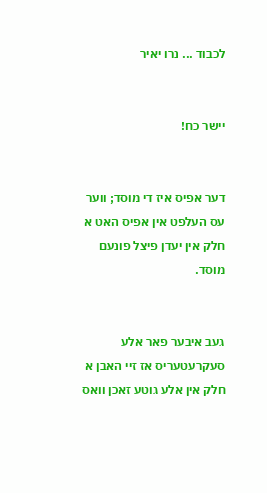לכבוד ... נרו יאיר


יישר כח!


דער אפיס איז די מוסד; ווער עס העלפט אין אפיס האט א חלק אין יעדן פיצל פונעם מוסד.


געב איבער פאר אלע סעקרעטעריס אז זיי האבן א חלק אין אלע גוטע זאכן וואס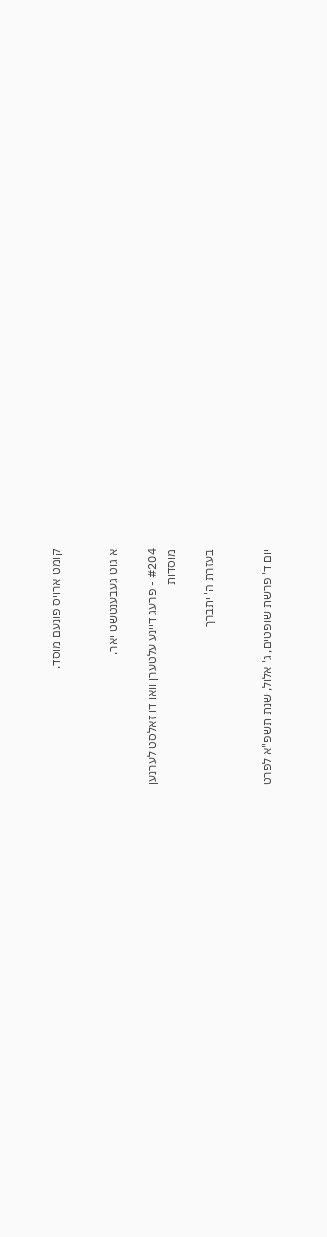קומט ארויס פונעם מוסד.


א גוט געבענטשט יאר.

#204 - פרעג דיינע עלטערן וואו דו זאלסט לערנען
מוסדות

בעזרת ה' יתברך


יום ד' פרשת שופטים, ג' אלול, שנת תשפ"א לפרט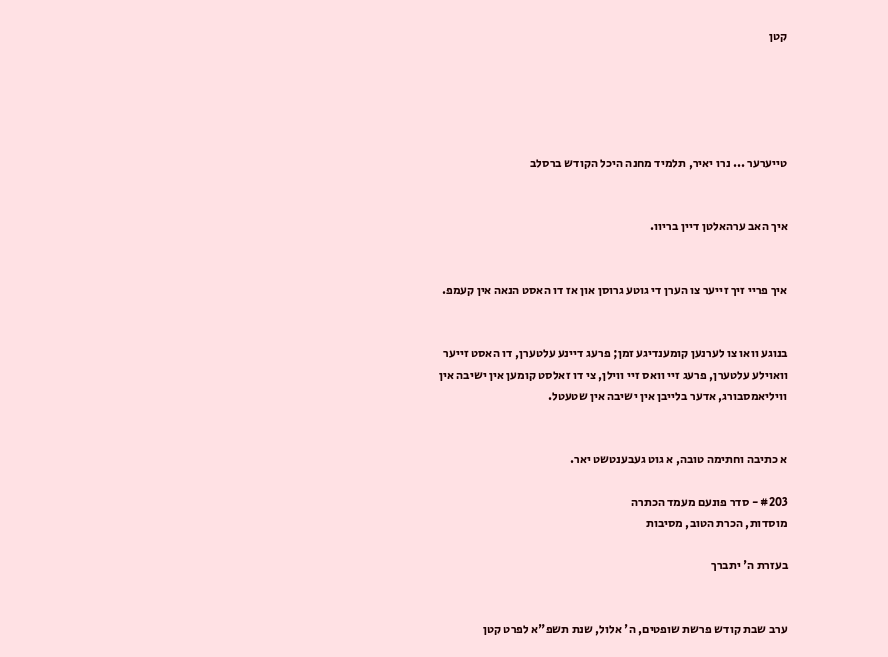קטן





טייערער ... נרו יאיר, תלמיד מחנה היכל הקודש ברסלב


איך האב ערהאלטן דיין בריוו.


איך פריי זיך זייער צו הערן די גוטע גרוסן און אז דו האסט הנאה אין קעמפ.


בנוגע וואו צו לערנען קומענדיגע זמן; פרעג דיינע עלטערן, דו האסט זייער וואוילע עלטערן, פרעג זיי וואס זיי ווילן, צי דו זאלסט קומען אין ישיבה אין וויליאמסבורג, אדער בלייבן אין ישיבה אין שטעטל.


א כתיבה וחתימה טובה, א גוט געבענטשט יאר.

#203 - סדר פונעם מעמד הכתרה
מוסדות, הכרת הטוב, מסיבות

בעזרת ה' יתברך


ערב שבת קודש פרשת שופטים, ה' אלול, שנת תשפ"א לפרט קטן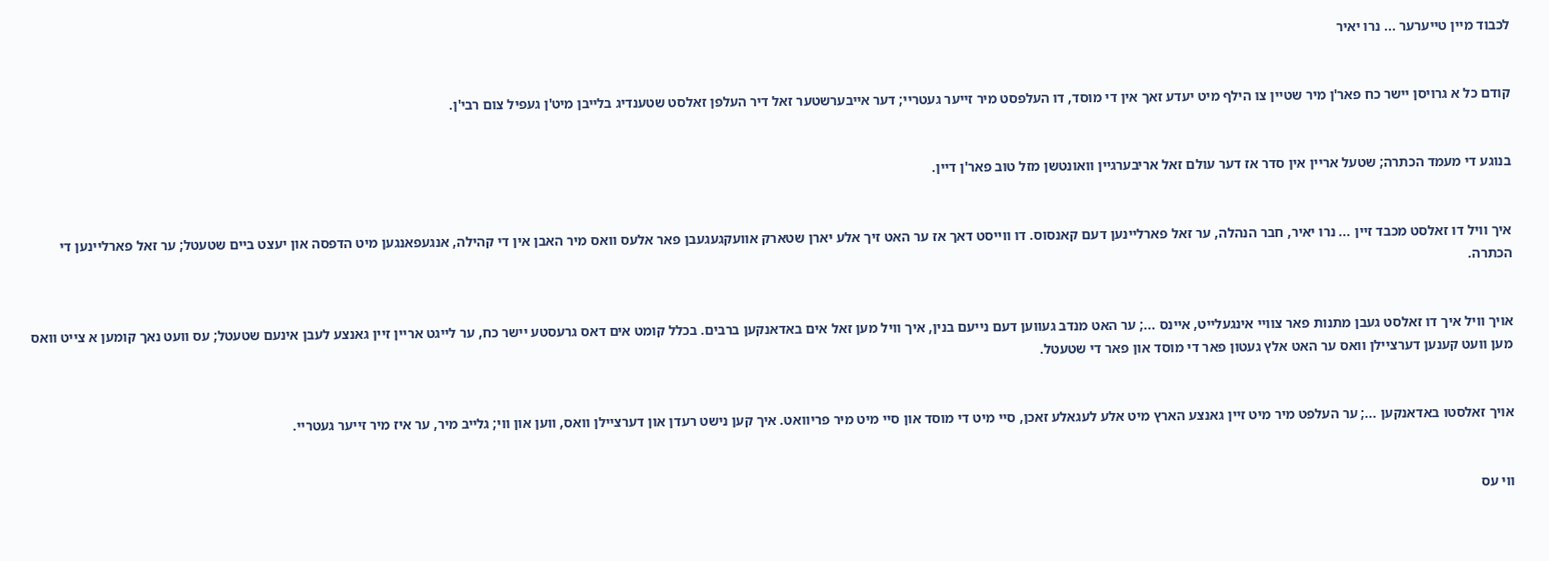לכבוד מיין טייערער ... נרו יאיר


קודם כל א גרויסן יישר כח פאר'ן מיר שטיין צו הילף מיט יעדע זאך אין די מוסד, דו העלפסט מיר זייער געטריי; דער אייבערשטער זאל דיר העלפן זאלסט שטענדיג בלייבן מיט'ן געפיל צום רבי'ן.


בנוגע די מעמד הכתרה; שטעל אריין אין סדר אז דער עולם זאל אריבערגיין וואונטשן מזל טוב פאר'ן דיין.


איך וויל דו זאלסט מכבד זיין ... נרו יאיר, חבר הנהלה, ער זאל פארליינען דעם קאנסוס. דו ווייסט דאך אז ער האט זיך אלע יארן שטארק אוועקגעגעבן פאר אלעס וואס מיר האבן אין די קהילה, אנגעפאנגען מיט הדפסה און יעצט ביים שטעטל; ער זאל פארליינען די הכתרה.


אויך וויל איך דו זאלסט געבן מתנות פאר צוויי אינגעלייט, איינס ...; ער האט מנדב געווען דעם נייעם בנין, איך וויל מען זאל אים באדאנקען ברבים. בכלל קומט אים דאס גרעסטע יישר כח, ער לייגט אריין זיין גאנצע לעבן אינעם שטעטל; עס וועט נאך קומען א צייט וואס מען וועט קענען דערציילן וואס ער האט אלץ געטון פאר די מוסד און פאר די שטעטל.


אויך זאלסטו באדאנקען ...; ער העלפט מיר מיט זיין גאנצע הארץ מיט אלע לעגאלע זאכן, סיי מיט די מוסד און סיי מיט מיר פריוואט. איך קען נישט רעדן און דערציילן וואס, ווען און ווי; גלייב מיר, ער איז מיר זייער געטריי.


ווי עס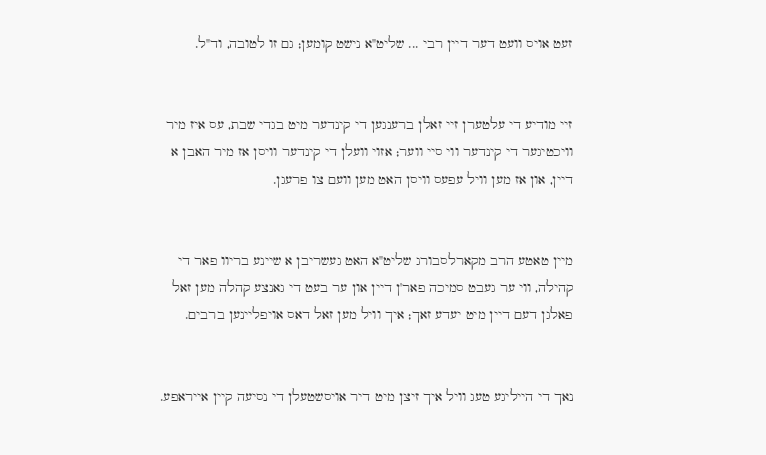זעט אויס וועט דער דיין רבי ... שליט"א נישט קומען; גם זו לטובה, וד"ל.


זיי מודיע די עלטערן זיי זאלן ברענגען די קינדער מיט בגדי שבת, עס איז מיר וויכטיגער די קינדער ווי סיי ווער; אזוי וועלן די קינדער וויסן אז מיר האבן א דיין, און אז מען וויל עפעס וויסן האט מען וועם צו פרעגן.


מיין טאטע הרב מקארלסבורג שליט"א האט געשריבן א שיינע בריוו פאר די קהילה, ווי ער געבט סמיכה פאר'ן דיין און ער בעט די גאנצע קהלה מען זאל פאלגן דעם דיין מיט יעדע זאך; איך וויל מען זאל דאס אויפליינען ברבים.


נאך די הייליגע טעג וויל איך זיצן מיט דיר אויסשטעלן די נסיעה קיין אייראפע.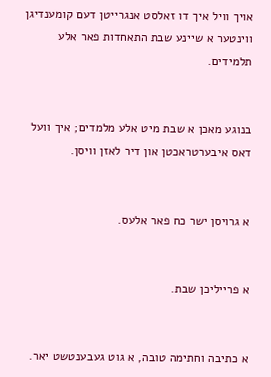אויך וויל איך דו זאלסט אנגרייטן דעם קומענדיגן ווינטער א שיינע שבת התאחדות פאר אלע תלמידים.


בנוגע מאכן א שבת מיט אלע מלמדים; איך וועל דאס איבערטראכטן און דיר לאזן וויסן.


א גרויסן ישר כח פאר אלעס.


א פרייליכן שבת.


א כתיבה וחתימה טובה, א גוט געבענטשט יאר.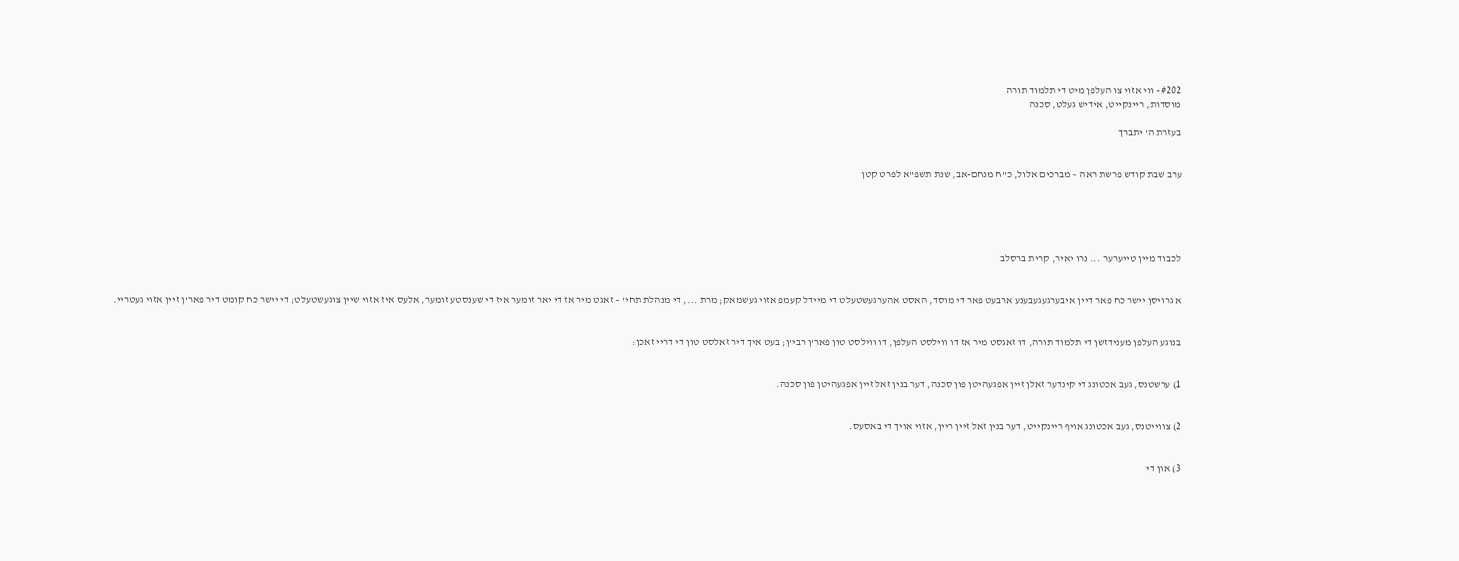#202 - ווי אזוי צו העלפן מיט די תלמוד תורה
מוסדות, ריינקייט, אידיש געלט, סכנה

בעזרת ה' יתברך


ערב שבת קודש פרשת ראה – מברכים אלול, כ"ח מנחם-אב, שנת תשפ"א לפרט קטן





לכבוד מיין טייערער ... נרו יאיר, קרית ברסלב


א גרויסן יישר כח פאר דיין איבערגעגעבענע ארבעט פאר די מוסד, האסט אהערגעשטעלט די מיידל קעמפ אזוי געשמאק; מרת ..., די מנהלת תחי' – זאגט מיר אז די יאר זומער איז די שענסטע זומער, אלעס איז אזוי שיין צוגעשטעלט; די יישר כח קומט דיר פאר'ן זיין אזוי געטריי.


בנוגע העלפן מענידזשן די תלמוד תורה, דו זאגסט מיר אז דו ווילסט העלפן, דו ווילסט טון פאר'ן רבי'ן; בעט איך דיר זאלסט טון די דריי זאכן:


1) ערשטנס, געב אכטונג די קינדער זאלן זיין אפגעהיטן פון סכנה, דער בנין זאל זיין אפגעהיטן פון סכנה.


2) צווייטנס, געב אכטונג אויף ריינקייט, דער בנין זאל זיין ריין, אזוי אויך די באסעס.


3) און די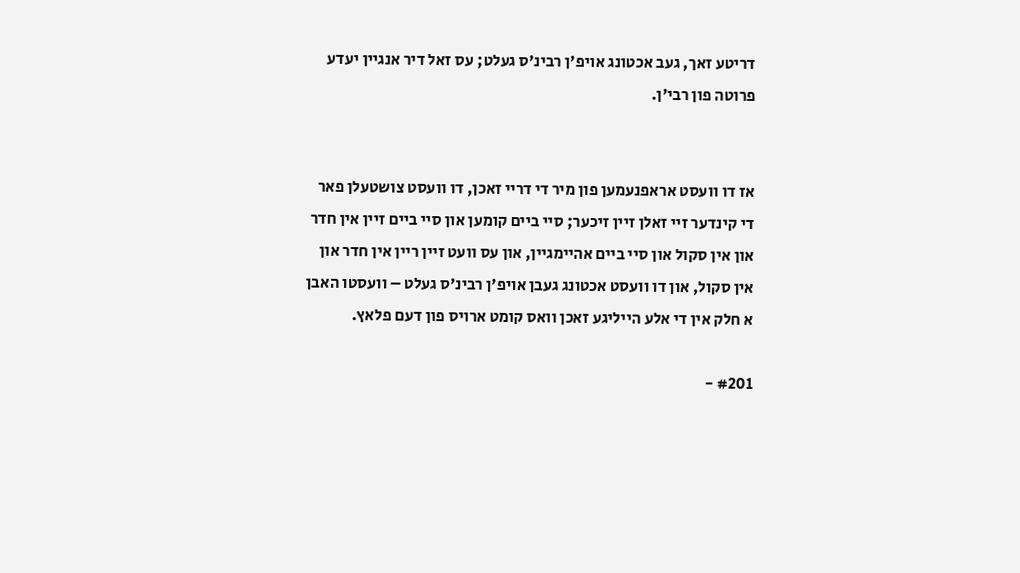דריטע זאך, געב אכטונג אויפ'ן רבינ'ס געלט; עס זאל דיר אנגיין יעדע פרוטה פון רבי'ן.


אז דו וועסט אראפנעמען פון מיר די דריי זאכן, דו וועסט צושטעלן פאר די קינדער זיי זאלן זיין זיכער; סיי ביים קומען און סיי ביים זיין אין חדר און אין סקול און סיי ביים אהיימגיין, און עס וועט זיין ריין אין חדר און אין סקול, און דו וועסט אכטונג געבן אויפ'ן רבינ'ס געלט – וועסטו האבן א חלק אין די אלע הייליגע זאכן וואס קומט ארויס פון דעם פלאץ.

#201 -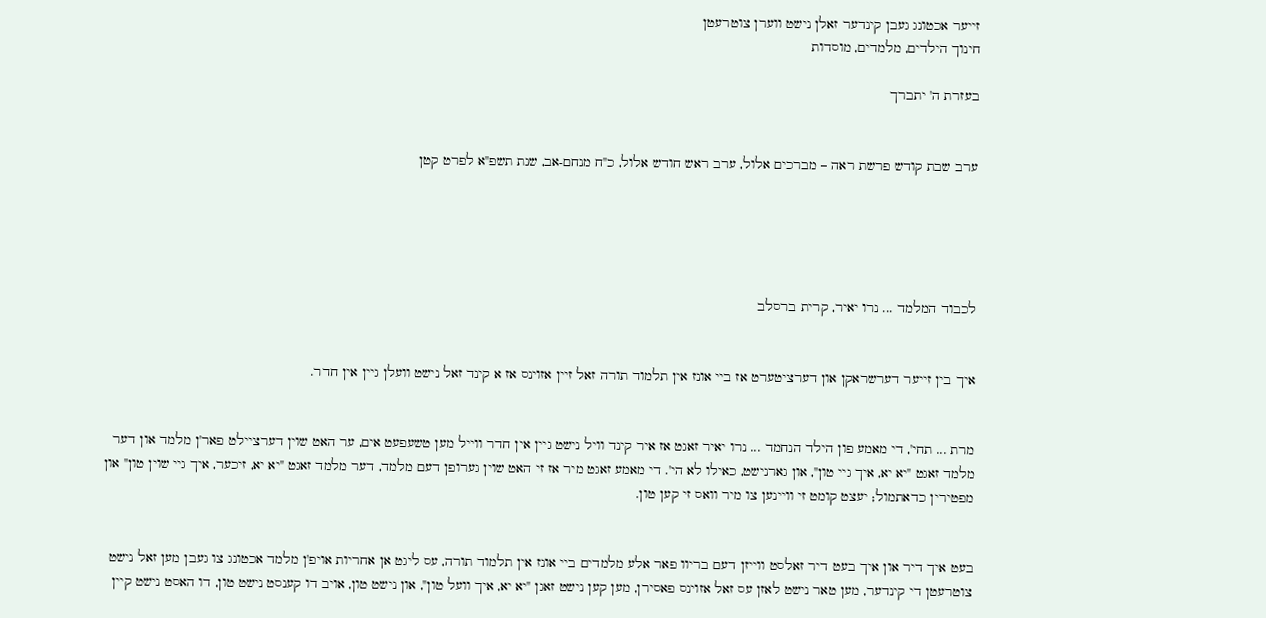זייער אכטונג געבן קינדער זאלן נישט ווערן צוטרעטן
חינוך הילדים, מלמדים, מוסדות

בעזרת ה' יתברך


ערב שבת קודש פרשת ראה – מברכים אלול, ערב ראש חודש אלול, כ"ח מנחם-אב, שנת תשפ"א לפרט קטן





לכבוד המלמד ... נרו יאיר, קרית ברסלב


איך בין זייער דערשראקן און דערציטערט אז ביי אונז אין תלמוד תורה זאל זיין אזוינס אז א קינד זאל נישט וועלן גיין אין חדר.


מרת ... תחי', די מאמע פון הילד הנחמד ... נרו יאיר זאגט אז איר קינד וויל נישט גיין אין חדר ווייל מען טשעפעט אים, ער האט שוין דערציילט פאר'ן מלמד און דער מלמד זאגט "יא יא, איך גיי טון", און גארנישט, כאילו לא הי'. די מאמע זאגט מיר אז זי האט שוין גערופן דעם מלמד, דער מלמד זאגט "יא יא, זיכער, איך גיי שוין טון" און מפטירין כדאתמול; יעצט קומט זי וויינען צו מיר וואס זי קען טון.


בעט איך דיר און איך בעט דיר זאלסט ווייזן דעם בריוו פאר אלע מלמדים ביי אונז אין תלמוד תורה, עס ליגט אן אחריות אויפ'ן מלמד אכטונג צו געבן מען זאל נישט צוטרעטן די קינדער, מען טאר נישט לאזן עס זאל אזוינס פאסירן, מען קען נישט זאגן "יא יא, איך וועל טון", און נישט טון, אויב דו קענסט נישט טון, דו האסט נישט קיין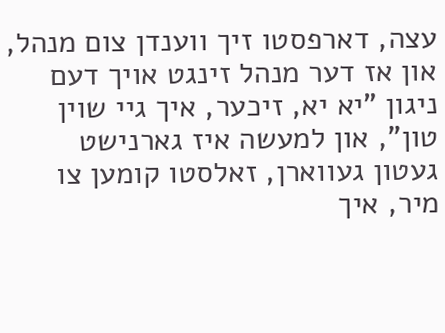עצה, דארפסטו זיך ווענדן צום מנהל, און אז דער מנהל זינגט אויך דעם ניגון "יא יא, זיכער, איך גיי שוין טון", און למעשה איז גארנישט געטון געווארן, זאלסטו קומען צו מיר, איך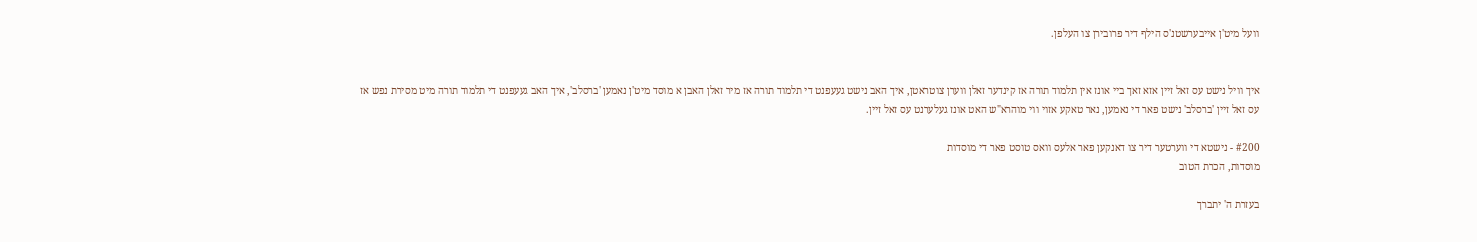וועל מיט'ן אייבערשטנ'ס הילף דיר פרובירן צו העלפן.


איך וויל נישט עס זאל זיין אזא זאך ביי אונז אין תלמוד תורה אז קינדער זאלן ווערן צוטראטן, איך האב נישט געעפנט די תלמוד תורה אז מיר זאלן האבן א מוסד מיט'ן נאמען 'ברסלב', איך האב געעפנט די תלמוד תורה מיט מסירת נפש אז עס זאל זיין 'ברסלב' נישט פאר די נאמען, נאר טאקע אזוי ווי מוהרא"ש האט אונז געלערנט עס זאל זיין.

#200 - נישטא די ווערטער דיר צו דאנקען פאר אלעס וואס טוסט פאר די מוסדות
מוסדות, הכרת הטוב

בעזרת ה' יתברך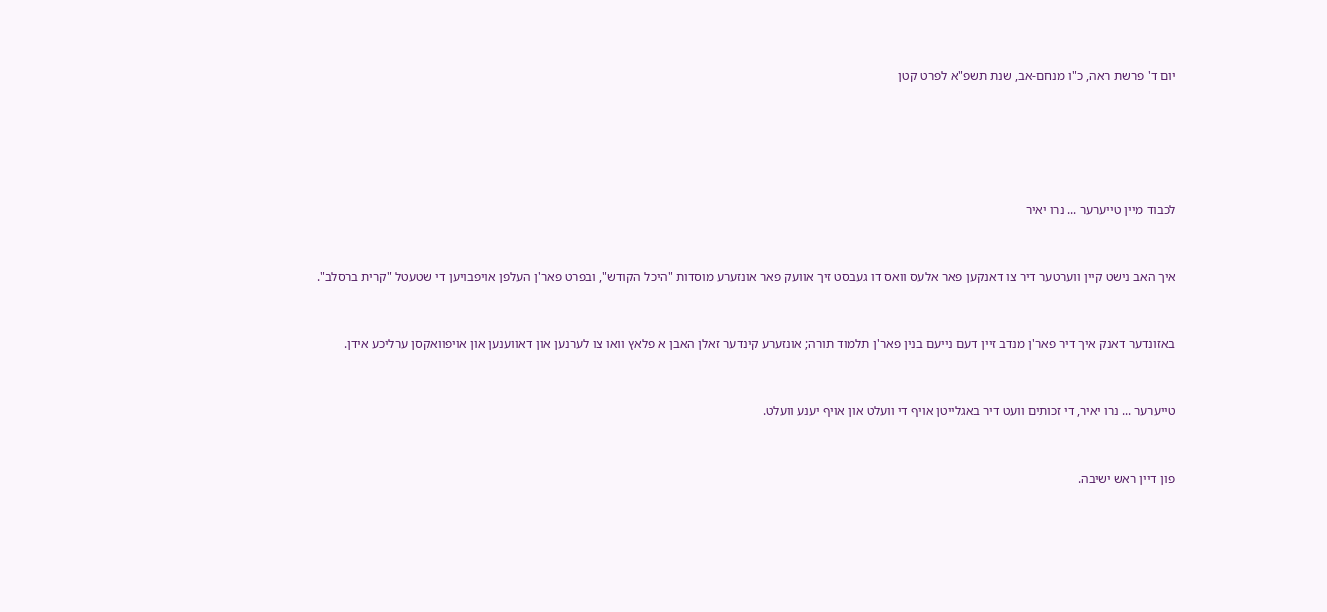יום ד' פרשת ראה, כ"ו מנחם-אב, שנת תשפ"א לפרט קטן





לכבוד מיין טייערער ... נרו יאיר


איך האב נישט קיין ווערטער דיר צו דאנקען פאר אלעס וואס דו געבסט זיך אוועק פאר אונזערע מוסדות "היכל הקודש", ובפרט פאר'ן העלפן אויפבויען די שטעטל "קרית ברסלב".


באזונדער דאנק איך דיר פאר'ן מנדב זיין דעם נייעם בנין פאר'ן תלמוד תורה; אונזערע קינדער זאלן האבן א פלאץ וואו צו לערנען און דאווענען און אויפוואקסן ערליכע אידן.


טייערער ... נרו יאיר, די זכותים וועט דיר באגלייטן אויף די וועלט און אויף יענע וועלט.


פון דיין ראש ישיבה.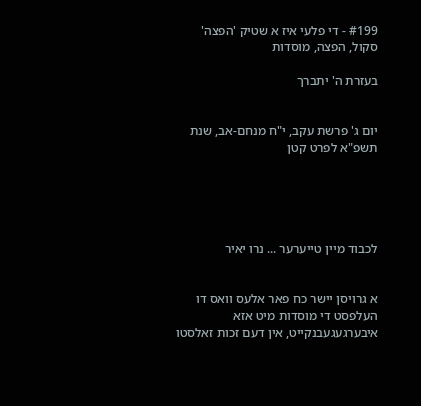#199 - די פלעי איז א שטיק 'הפצה'
סקול, הפצה, מוסדות

בעזרת ה' יתברך


יום ג' פרשת עקב, י"ח מנחם-אב, שנת תשפ"א לפרט קטן





לכבוד מיין טייערער ... נרו יאיר


א גרויסן יישר כח פאר אלעס וואס דו העלפסט די מוסדות מיט אזא איבערגעגעבנקייט, אין דעם זכות זאלסטו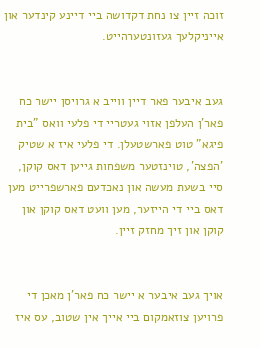זוכה זיין צו נחת דקדושה ביי דיינע קינדער און אייניקלעך געזונטערהייט.


געב איבער פאר דיין ווייב א גרויסן יישר כח פאר'ן העלפן אזוי געטריי די פלעי וואס "בית פיגא" טוט פארשטעלן. די פלעי איז א שטיק 'הפצה', טוינזטער משפחות גייען דאס קוקן, סיי בשעת מעשה און נאכדעם פארשפרייט מען דאס ביי די הייזער, מען וועט דאס קוקן און קוקן און זיך מחזק זיין.


אויך געב איבער א יישר כח פאר'ן מאכן די פרויען צוזאמקום ביי אייך אין שטוב, עס איז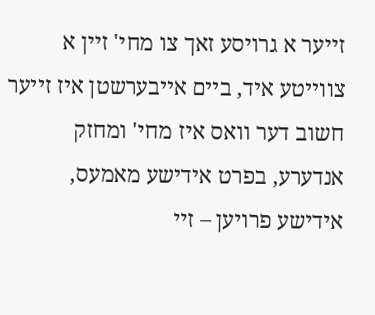זייער א גרויסע זאך צו מחי' זיין א צווייטע איד, ביים אייבערשטן איז זייער חשוב דער וואס איז מחי' ומחזק אנדערע, בפרט אידישע מאמעס, אידישע פרויען – זיי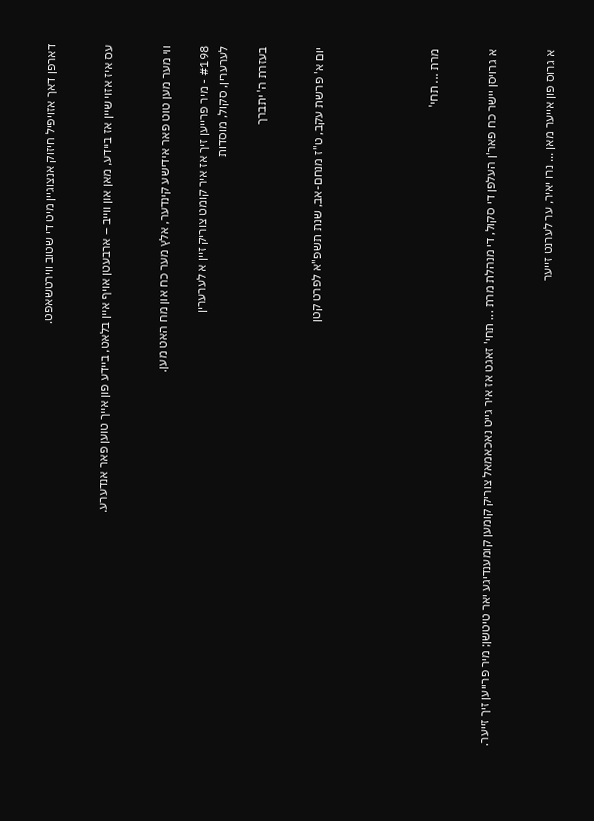דארפן דאך אזויפיל חיזוק אנצוגיין מיט די שטוב ווירטשאפט.


עס איז אזוי שיין אז ביידע, מאן און ווייב – ארבעטן אויף איין בלאט, ביידע פון אייך טוען פאר אנדערע.


ווי מער מען טוט פאר אידישע קינדער, אלץ מער כח און מח האט מען.

#198 - מיר פרייען זיך אז איר קומט צוריק זיין א לערערין
לערערין, סקול, מוסדות

בעזרת ה' יתברך


יום א' פרשת עקב, ט"ז מנחם-אב, שנת תשפ"א לפרט קטן





מרת ... תחי'


א גרויסן יישר כח פאר'ן העלפן די סקול, די מנהלת מרת ... תחי' זאגט אז איר גייט נאכאמאל צוריק קומען קומענדיגע יאר טיטשן; מיר פרייען זיך זייער.


א גרוס פון אייער מאן ... נרו יאיר, ער לערנט זייער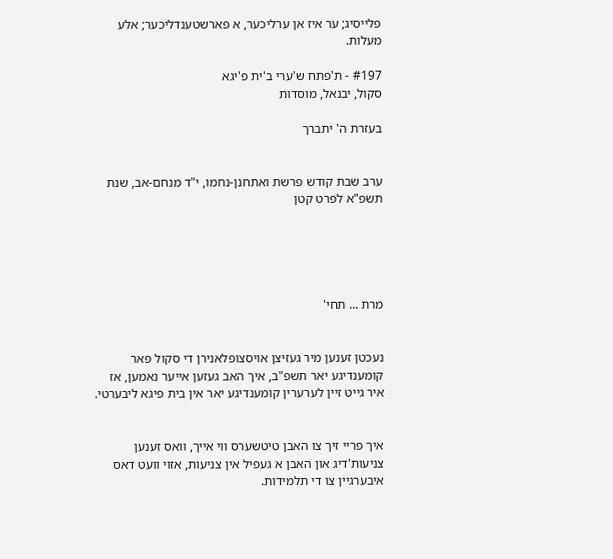פלייסיג; ער איז אן ערליכער, א פארשטענדליכער; אלע מעלות.

#197 - ת'פתח ש'ערי ב'ית פ'יגא
סקול, יבנאל, מוסדות

בעזרת ה' יתברך


ערב שבת קודש פרשת ואתחנן-נחמו, י"ד מנחם-אב, שנת תשפ"א לפרט קטן





מרת ... תחי'


נעכטן זענען מיר געזיצן אויסצופלאנירן די סקול פאר קומענדיגע יאר תשפ"ב, איך האב געזען אייער נאמען, אז איר גייט זיין לערערין קומענדיגע יאר אין בית פיגא ליבערטי.


איך פריי זיך צו האבן טיטשערס ווי אייך, וואס זענען צניעות'דיג און האבן א געפיל אין צניעות, אזוי וועט דאס איבערגיין צו די תלמידות.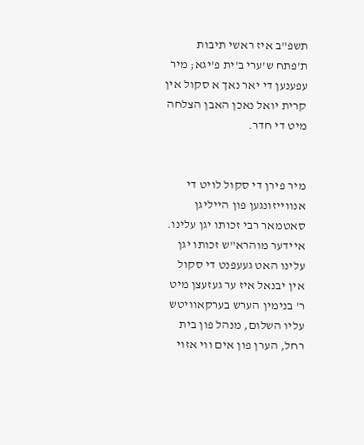תשפ"ב איז ראשי תיבות ת'פתח ש'ערי ב'ית פ'יגא; מיר עפענען די יאר נאך א סקול אין קרית יואל נאכן האבן הצלחה מיט די חדר.


מיר פירן די סקול לויט די אנווייזונגען פון הייליגן סאטמאר רבי זכותו יגן עלינו. איידער מוהרא"ש זכותו יגן עלינו האט געעפנט די סקול אין יבנאל איז ער געזעצן מיט ר' בנימין הערש בערקאוויטש עליו השלום, מנהל פון בית רחל, הערן פון אים ווי אזוי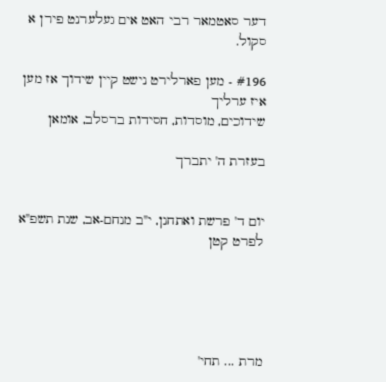דער סאטמאר רבי האט אים געלערנט פירן א סקול.

#196 - מען פארלירט נישט קיין שידוך אז מען איז ערליך
שידוכים, מוסדות, חסידות ברסלב, אומאן

בעזרת ה' יתברך


יום ד' פרשת ואתחנן, י"ב מנחם-אב, שנת תשפ"א לפרט קטן





מרת ... תחי'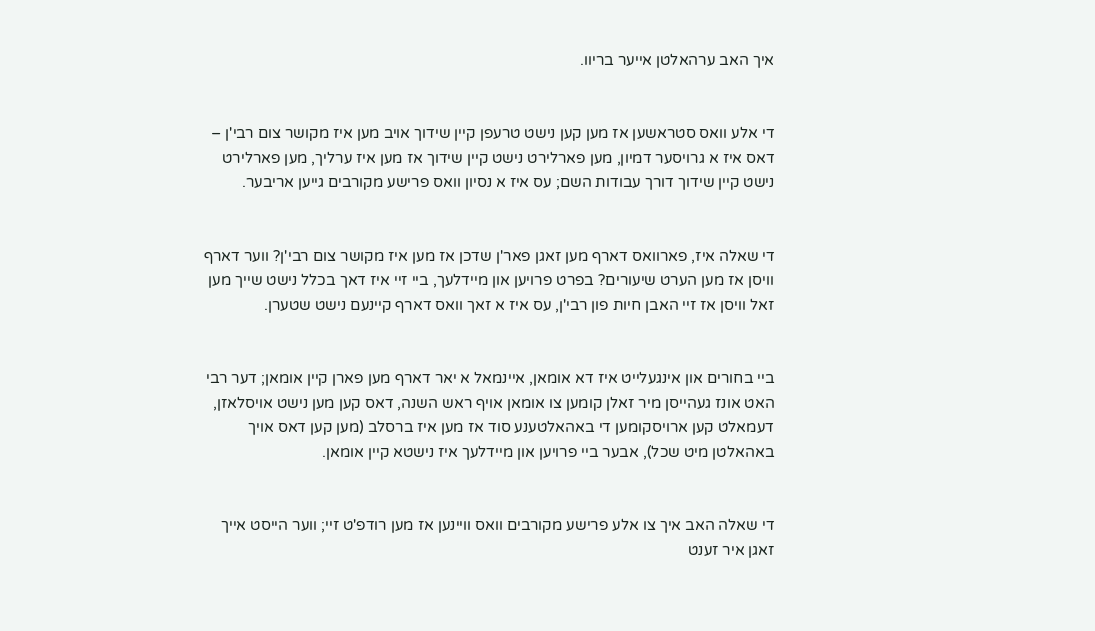איך האב ערהאלטן אייער בריוו.


די אלע וואס סטראשען אז מען קען נישט טרעפן קיין שידוך אויב מען איז מקושר צום רבי'ן – דאס איז א גרויסער דמיון, מען פארלירט נישט קיין שידוך אז מען איז ערליך, מען פארלירט נישט קיין שידוך דורך עבודות השם; עס איז א נסיון וואס פרישע מקורבים גייען אריבער.


די שאלה איז, פארוואס דארף מען זאגן פאר'ן שדכן אז מען איז מקושר צום רבי'ן? ווער דארף וויסן אז מען הערט שיעורים? בפרט פרויען און מיידלעך, ביי זיי איז דאך בכלל נישט שייך מען זאל וויסן אז זיי האבן חיות פון רבי'ן, עס איז א זאך וואס דארף קיינעם נישט שטערן.


ביי בחורים און אינגעלייט איז דא אומאן, איינמאל א יאר דארף מען פארן קיין אומאן; דער רבי האט אונז געהייסן מיר זאלן קומען צו אומאן אויף ראש השנה, דאס קען מען נישט אויסלאזן, דעמאלט קען ארויסקומען די באהאלטענע סוד אז מען איז ברסלב (מען קען דאס אויך באהאלטן מיט שכל), אבער ביי פרויען און מיידלעך איז נישטא קיין אומאן.


די שאלה האב איך צו אלע פרישע מקורבים וואס וויינען אז מען רודפ'ט זיי; ווער הייסט אייך זאגן איר זענט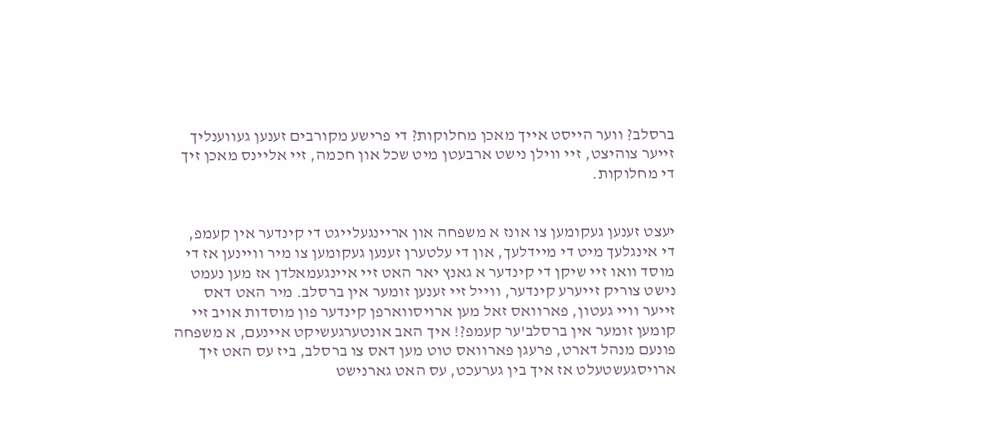ברסלב? ווער הייסט אייך מאכן מחלוקות? די פרישע מקורבים זענען געווענליך זייער צוהיצט, זיי ווילן נישט ארבעטן מיט שכל און חכמה, זיי אליינס מאכן זיך די מחלוקות.


יעצט זענען געקומען צו אונז א משפחה און אריינגעלייגט די קינדער אין קעמפ, די אינגלעך מיט די מיידלעך, און די עלטערן זענען געקומען צו מיר וויינען אז די מוסד וואו זיי שיקן די קינדער א גאנץ יאר האט זיי איינגעמאלדן אז מען נעמט נישט צוריק זייערע קינדער, ווייל זיי זענען זומער אין ברסלב. מיר האט דאס זייער וויי געטון, פארוואס זאל מען ארויסווארפן קינדער פון מוסדות אויב זיי קומען זומער אין ברסלב'ער קעמפ?! איך האב אונטערגעשיקט איינעם, א משפחה פונעם מנהל דארט, פרעגן פארוואס טוט מען דאס צו ברסלב, ביז עס האט זיך ארויסגעשטעלט אז איך בין גערעכט, עס האט גארנישט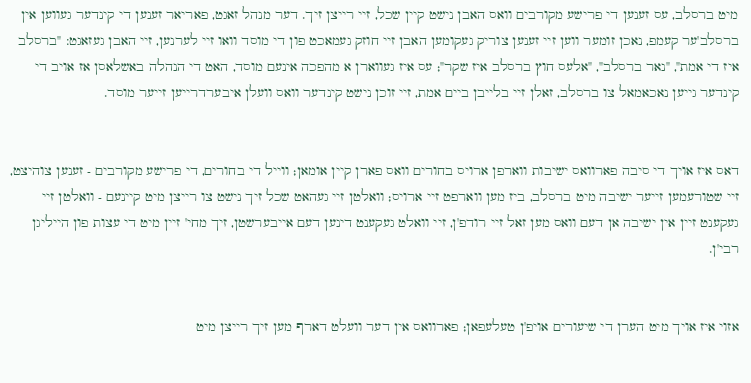מיט ברסלב, עס זענען די פרישע מקורבים וואס האבן נישט קיין שכל, זיי רייצן זיך. דער מנהל זאגט, פאריאר זענען די קינדער געווען אין ברסלב'ער קעמפ, נאכן זומער ווען זיי זענען צוריק געקומען האבן זיי חוזק געמאכט פון די מוסד וואו זיי לערנען, זיי האבן געזאגט: "ברסלב איז די אמת", "נאר ברסלב", "אלעס חוץ ברסלב איז שקר"; עס איז געווארן א מהפכה אינעם מוסד, האט די הנהלה באשלאסן אז אויב די קינדער גייען נאכאמאל צו ברסלב, זאלן זיי בלייבן ביים אמת, זיי זוכן נישט קינדער וואס וועלן איבערדרייען זייער מוסד.


דאס איז אויך די סיבה פארוואס ישיבות ווארפן ארויס בחורים וואס פארן קיין אומאן; ווייל די בחורים, די פרישע מקורבים - זענען צוהיצט, זיי שטורעמען זייער ישיבה מיט ברסלב, ביז מען ווארפט זיי ארויס; וואלטן זיי געהאט שכל זיך נישט צו רייצן מיט קיינעם - וואלטן זיי געקענט זיין אין ישיבה אן דעם וואס מען זאל זיי רודפ'ן, זיי וואלט געקענט דינען דעם אייבערשטן, זיך מחי' זיין מיט די עצות פון הייליגן רבי'ן.


אזוי איז אויך מיט הערן די שיעורים אויפ'ן טעלעפאן; פארוואס אין דער וועלט דארף מען זיך רייצן מיט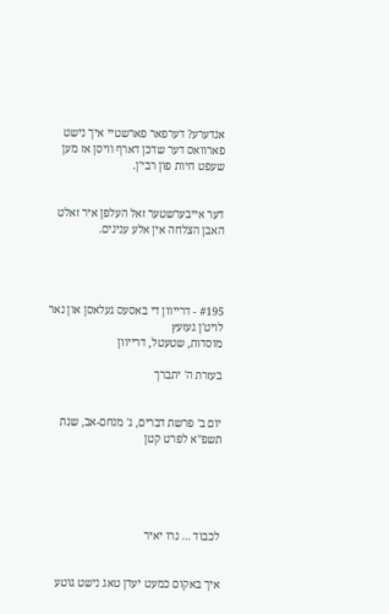אנדערע? דערפאר פארשטיי איך נישט פארוואס דער שדכן דארף וויסן אז מען שעפט חיות פון רבי'ן.


דער אייבערשטער זאל העלפן איר זאלט האבן הצלחה אין אלע ענינים.




#195 - דרייוון די באסעס געלאסן און נאר לויט'ן געזעץ
מוסדות, שטעטל, דרייוון

בעזרת ה' יתברך


יום ב' פרשת דברים, ג' מנחם-אב, שנת תשפ"א לפרט קטן





לכבוד ... נרו יאיר


איך באקום כמעט יעדן טאג נישט גוטע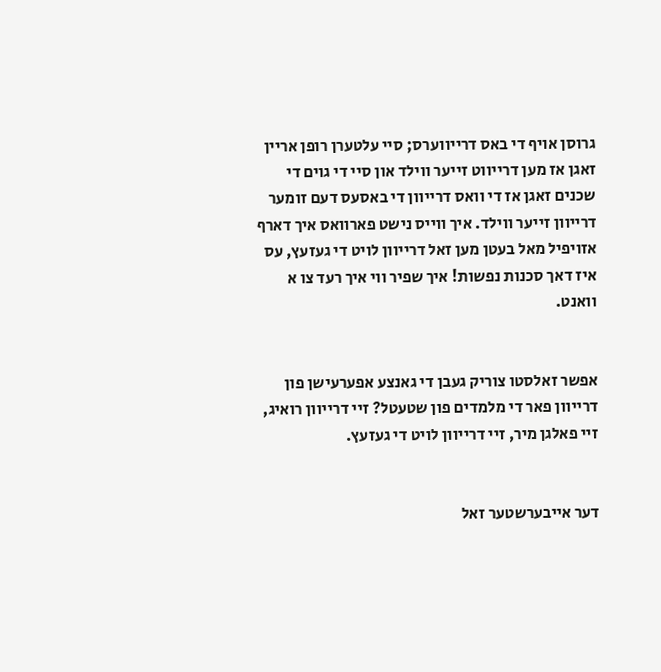גרוסן אויף די באס דרייווערס; סיי עלטערן רופן אריין זאגן אז מען דרייווט זייער ווילד און סיי די גוים די שכנים זאגן אז די וואס דרייוון די באסעס דעם זומער דרייוון זייער ווילד. איך ווייס נישט פארוואס איך דארף אזויפיל מאל בעטן מען זאל דרייוון לויט די געזעץ, עס איז דאך סכנות נפשות! איך שפיר ווי איך רעד צו א וואנט.


אפשר זאלסטו צוריק געבן די גאנצע אפערעישן פון דרייוון פאר די מלמדים פון שטעטל? זיי דרייוון רואיג, זיי פאלגן מיר, זיי דרייוון לויט די געזעץ.


דער אייבערשטער זאל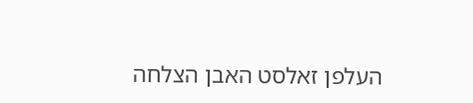העלפן זאלסט האבן הצלחה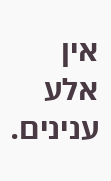אין אלע ענינים.